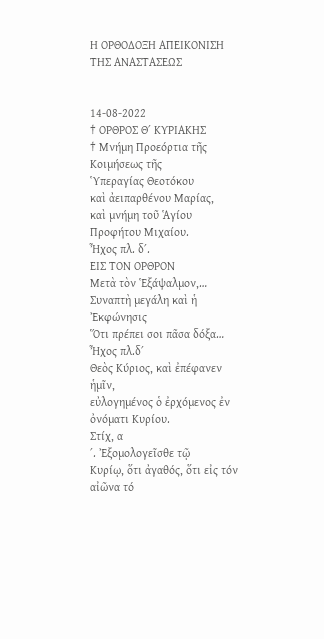Η ΟΡΘΟΔΟΞΗ ΑΠΕΙΚΟΝΙΣΗ ΤΗΣ ΑΝΑΣΤΑΣΕΩΣ


14-08-2022
† ΟΡΘΡΟΣ Θ΄ ΚΥΡΙΑΚΗΣ
† Μνήμη Προεόρτια τῆς Κοιμήσεως τῆς
Ὑπεραγίας Θεοτόκου
καὶ ἀειπαρθένου Μαρίας,
καὶ μνήμη τοῦ Ἁγίου
Προφήτου Μιχαίου.
Ἦχος πλ. δ΄.
ΕΙΣ ΤΟΝ ΟΡΘΡΟΝ
Μετὰ τὸν Ἑξάψαλμον,…
Συναπτὴ μεγάλη καὶ ἡ Ἐκφώνησις
Ὅτι πρέπει σοι πᾶσα δόξα…
Ἦχος πλ.δ΄
Θεὸς Κύριος, καὶ ἐπέφανεν ἡμῖν,
εὐλογημένος ὁ ἐρχόμενος ἐν
ὀνόματι Κυρίου.
Στίχ, α
΄. Ἐξομολογεῖσθε τῷ
Κυρίῳ, ὅτι ἀγαθός, ὅτι εἰς τόν
αἰῶνα τό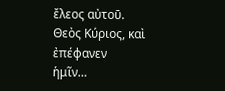ἔλεος αὐτοῡ.
Θεὸς Κύριος, καὶ ἐπέφανεν
ἡμῖν…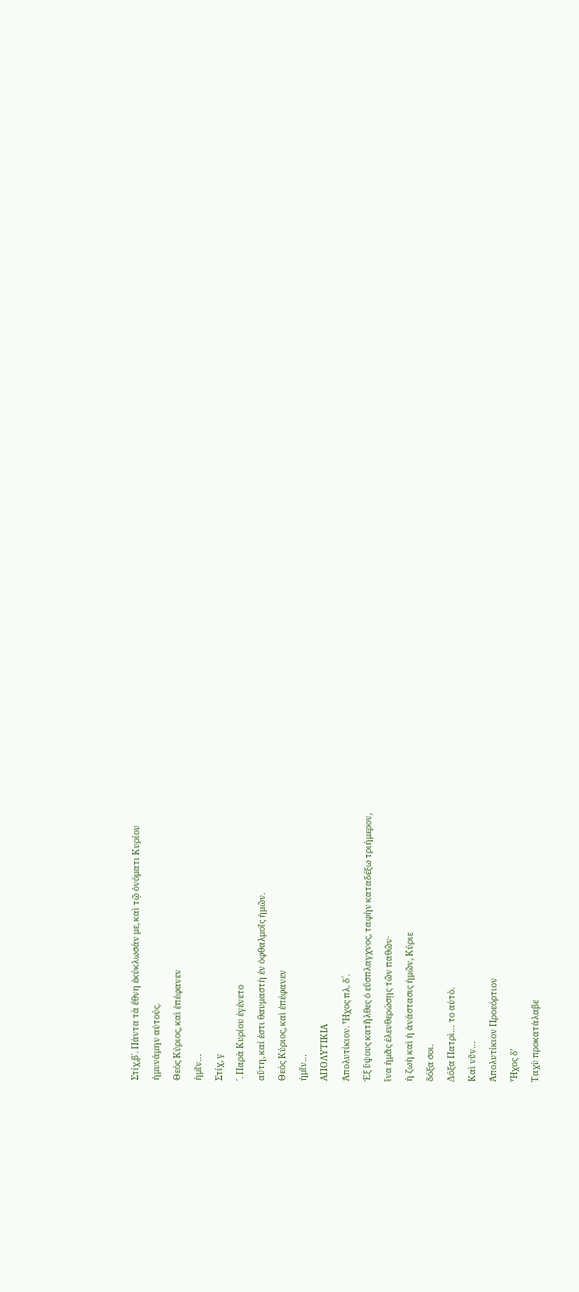Στίχ,β΄. Πάντα τὰ ἔθνη ἐκύκλωσάν με, καὶ τῷ ὀνόματι Κυρίου
ἠμυνάμην αὐτούς.
Θεὸς Κύριος, καὶ ἐπέφανεν
ἡμῖν…
Στίχ, γ
΄. Παρὰ Κυρίου ἐγένετο
αὕτη, καί ἐστι θαυμαστὴ ἐν ὀφθαλμοῖς ἡμῶν.
Θεὸς Κύριος, καὶ ἐπέφανεν
ἡμῖν…
ΑΠΟΛΥΤΙΚΙΑ
Ἀπολυτίκιον. Ἦχος πλ. δ´.
Ἐξ ὕψους κατῆλθες ὁ εὔσπλαγχνος, ταφὴν καταδέξω τριήμερον,
ἵνα ἡμᾶς ἐλευθερώσῃς τῶν παθῶν·
ἡ ζωὴ καὶ ἡ ἀνάστασις ἡμῶν, Κύριε
δόξα σοι.
Δόξα Πατρὶ… το αὐτὸ.
Καὶ νῦν…
Ἀπολυτίκιον Προεόρτιον
Ἦχος δ’
Ταχὺ προκατάλαβε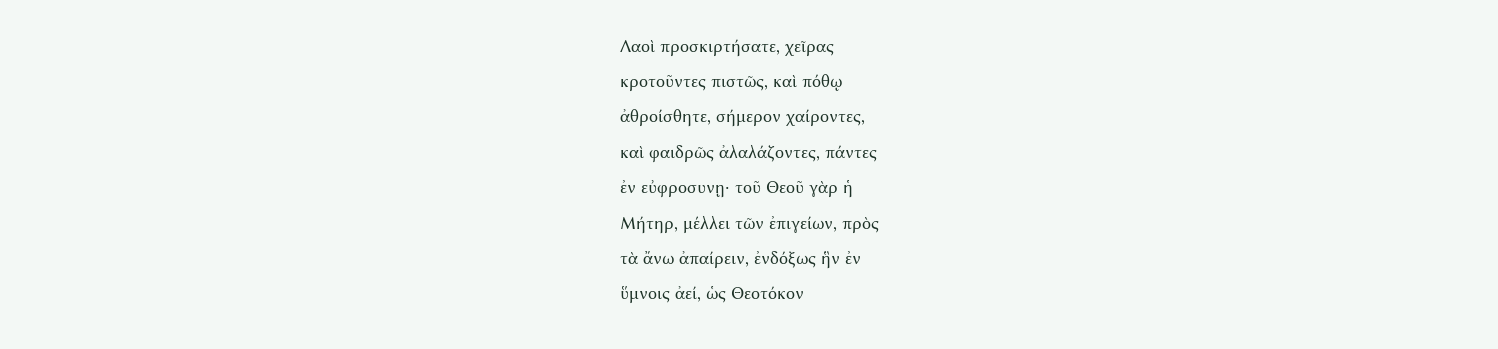Λαοὶ προσκιρτήσατε, χεῖρας
κροτοῦντες πιστῶς, καὶ πόθῳ
ἀθροίσθητε, σήμερον χαίροντες,
καὶ φαιδρῶς ἀλαλάζοντες, πάντες
ἐν εὐφροσυνῃ· τοῦ Θεοῦ γὰρ ἡ
Μήτηρ, μέλλει τῶν ἐπιγείων, πρὸς
τὰ ἄνω ἀπαίρειν, ἐνδόξως ἣν ἐν
ὕμνοις ἀεί, ὡς Θεοτόκον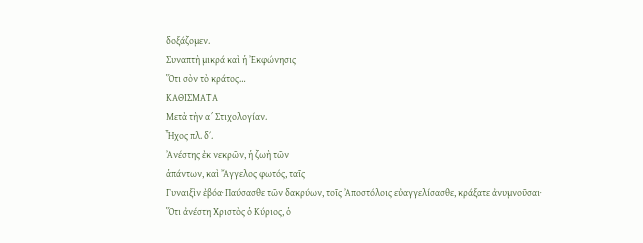δοξάζομεν.
Συναπτὴ μικρά καὶ ἡ Ἐκφώνησις
Ὅτι σὸν τὸ κράτος…
ΚΑΘΙΣΜΑΤΑ
Μετὰ τὴν α´ Στιχολογίαν.
Ἦχος πλ. δ΄.
Ἀνέστης ἐκ νεκρῶν, ἡ ζωὴ τῶν
ἁπάντων, καὶ Ἄγγελος φωτός, ταῖς
Γυναιξὶν ἐβόα· Παύσασθε τῶν δακρύων, τοῖς Ἀποστόλοις εὐαγγελίσασθε, κράξατε ἀνυμνοῦσαι·
Ὅτι ἀνέστη Χριστὸς ὁ Κύριος, ὁ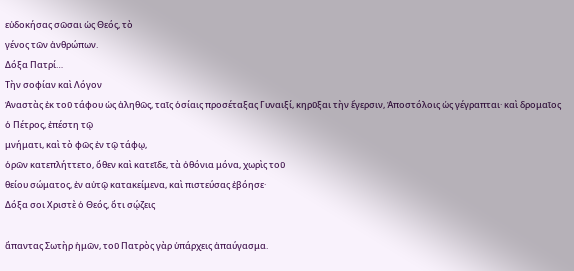εὐδοκήσας σῶσαι ὡς Θεός, τὸ
γένος τῶν ἀνθρώπων.
Δόξα Πατρί…
Τὴν σοφίαν καὶ Λόγον
Ἀναστὰς ἐκ τοῦ τάφου ὡς ἀληθῶς, ταῖς ὁσίαις προσέταξας Γυναιξί, κηρῦξαι τὴν ἔγερσιν, Ἀποστόλοις ὡς γέγραπται· καὶ δρομαῖος ὁ Πέτρος, ἐπέστη τῷ
μνήματι, καὶ τὸ φῶς ἐν τῷ τάφῳ,
ὁρῶν κατεπλήττετο, ὅθεν καὶ κατεῖδε, τὰ ὀθόνια μόνα, χωρὶς τοῦ
θείου σώματος, ἐν αὐτῷ κατακείμενα, καὶ πιστεύσας ἐβόησε·
Δόξα σοι Χριστὲ ὁ Θεός, ὅτι σῴζεις

ἅπαντας Σωτὴρ ἡμῶν, τοῦ Πατρὸς γὰρ ὑπάρχεις ἀπαύγασμα.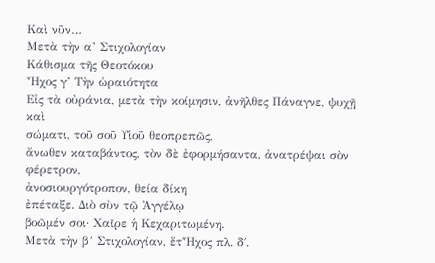Καὶ νῦν…
Μετὰ τὴν α’ Στιχολογίαν
Κάθισμα τῆς Θεοτόκου
Ἦχος γ’ Τὴν ὡραιότητα
Εἰς τὰ οὐράνια, μετὰ τὴν κοίμησιν, ἀνῆλθες Πάναγνε, ψυχῇ καὶ
σώματι, τοῦ σοῦ Υἱοῦ θεοπρεπῶς,
ἄνωθεν καταβάντος, τὸν δὲ ἐφορμήσαντα, ἀνατρέψαι σὸν φέρετρον,
ἀνοσιουργότροπον, θεία δίκη
ἐπέταξε. Διὸ σὺν τῷ Ἀγγέλῳ
βοῶμέν σοι· Χαῖρε ἡ Κεχαριτωμένη.
Μετὰ τὴν β´ Στιχολογίαν, ἕτἮχος πλ. δ΄.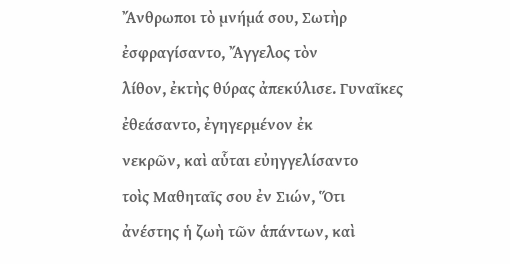Ἄνθρωποι τὸ μνήμά σου, Σωτὴρ ἐσφραγίσαντο, Ἄγγελος τὸν
λίθον, ἐκτὴς θύρας ἀπεκύλισε. Γυναῖκες ἐθεάσαντο, ἐγηγερμένον ἐκ
νεκρῶν, καὶ αὗται εὐηγγελίσαντο
τοὶς Μαθηταῖς σου ἐν Σιών, Ὅτι
ἀνέστης ἡ ζωὴ τῶν ἁπάντων, καὶ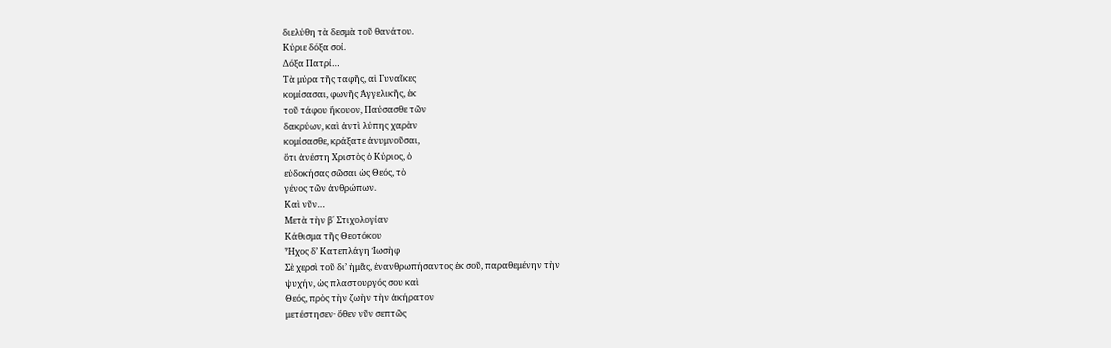διελύθη τὰ δεσμὰ τοῦ θανάτου.
Κύριε δόξα σοί.
Δόξα Πατρί…
Τὰ μύρα τῆς ταφῆς, αἱ Γυναῖκες
κομίσασαι, φωνῆς Ἀγγελικῆς, ἐκ
τοῦ τάφου ἤκουον, Παύσασθε τῶν
δακρύων, καὶ ἀντὶ λύπης χαρὰν
κομίσασθε, κράξατε ἀνυμνοῦσαι,
ὅτι ἀνέστη Χριστὸς ὁ Κύριος, ὁ
εὐδοκήσας σῶσαι ὡς Θεός, τὸ
γένος τῶν ἀνθρώπων.
Καὶ νῦν…
Μετὰ τὴν β΄ Στιχολογίαν
Κάθισμα τῆς Θεοτόκου
Ἦχος δ’ Κατεπλάγη Ἰωσὴφ
Σὲ χερσὶ τοῦ δι’ ἡμᾶς, ἐνανθρωπήσαντος ἐκ σοῦ, παραθεμένην τὴν
ψυχήν, ὡς πλαστουργός σου καὶ
Θεός, πρὸς τὴν ζωὴν τὴν ἀκήρατον
μετέστησεν· ὅθεν νῦν σεπτῶς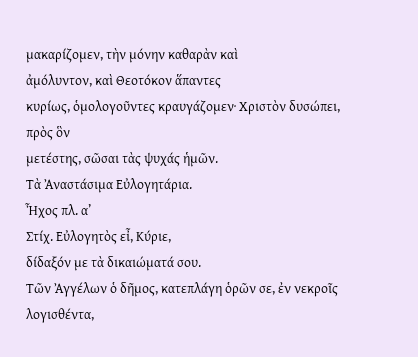μακαρίζομεν, τὴν μόνην καθαρὰν καὶ
ἀμόλυντον, καὶ Θεοτόκον ἅπαντες
κυρίως, ὁμολογοῦντες κραυγάζομεν· Χριστὸν δυσώπει, πρὸς ὃν
μετέστης, σῶσαι τὰς ψυχάς ἡμῶν.
Τὰ Ἀναστάσιμα Εὐλογητάρια.
Ἦχος πλ. α’
Στίχ. Εὐλογητὸς εἶ, Κύριε,
δίδαξόν με τὰ δικαιώματά σου.
Τῶν Ἀγγέλων ὁ δῆμος, κατεπλάγη ὁρῶν σε, ἐν νεκροῖς λογισθέντα,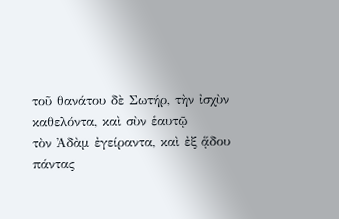τοῦ θανάτου δὲ Σωτήρ, τὴν ἰσχὺν καθελόντα, καὶ σὺν ἑαυτῷ
τὸν Ἀδὰμ ἐγείραντα, καὶ ἐξ ᾅδου
πάντας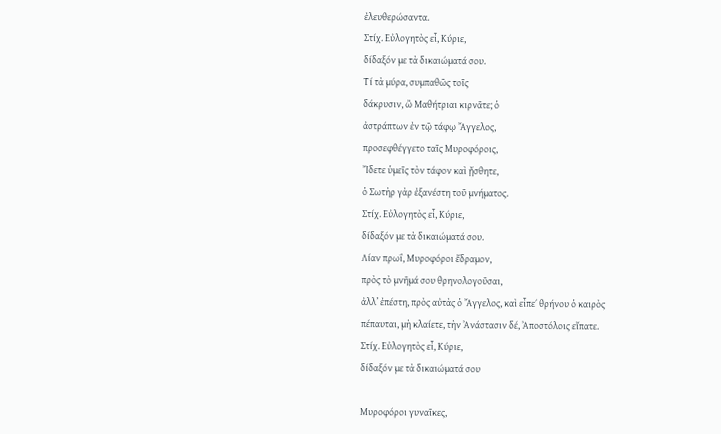ἐλευθερώσαντα.
Στίχ. Εὐλογητὸς εἶ, Κύριε,
δίδαξόν με τὰ δικαιώματά σου.
Τί τὰ μύρα, συμπαθῶς τοῖς
δάκρυσιν, ὢ Μαθήτριαι κιρνᾶτε; ὁ
ἀστράπτων ἐν τῷ τάφῳ Ἄγγελος,
προσεφθέγγετο ταῖς Μυροφόροις,
Ἴδετε ὑμεῖς τὸν τάφον καὶ ᾔσθητε,
ὁ Σωτὴρ γὰρ ἐξανέστη τοῦ μνήματος.
Στίχ. Εὐλογητὸς εἶ, Κύριε,
δίδαξόν με τὰ δικαιώματά σου.
Λίαν πρωΐ, Μυροφόροι ἔδραμον,
πρὸς τὸ μνῆμά σου θρηνολογοῦσαι,
ἀλλ’ ἐπέστη, πρὸς αὐτὰς ὁ Ἄγγελος, καὶ εἶπε΄ θρήνου ὁ καιρὸς
πέπαυται, μὴ κλαίετε, τὴν Ἀνάστασιν δέ, Ἀποστόλοις εἴπατε.
Στίχ. Εὐλογητὸς εἶ, Κύριε,
δίδαξόν με τὰ δικαιώματά σου

Μυροφόροι γυναῖκες,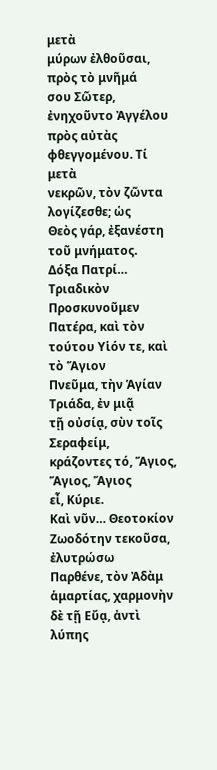μετὰ
μύρων ἐλθοῦσαι, πρὸς τὸ μνῆμά
σου Σῶτερ, ἐνηχοῦντο Ἀγγέλου
πρὸς αὐτὰς φθεγγομένου. Τί μετὰ
νεκρῶν, τὸν ζῶντα λογίζεσθε; ὡς
Θεὸς γάρ, ἐξανέστη τοῦ μνήματος.
Δόξα Πατρί… Τριαδικὸν
Προσκυνοῦμεν Πατέρα, καὶ τὸν
τούτου Υἱόν τε, καὶ τὸ Ἅγιον
Πνεῦμα, τὴν Ἁγίαν Τριάδα, ἐν μιᾷ
τῇ οὐσίᾳ, σὺν τοῖς Σεραφείμ,
κράζοντες τό, Ἅγιος, Ἅγιος, Ἅγιος
εἶ, Κύριε.
Καὶ νῦν… Θεοτοκίον
Ζωοδότην τεκοῦσα, ἐλυτρώσω
Παρθένε, τὸν Ἀδὰμ ἁμαρτίας, χαρμονὴν δὲ τῇ Εὔᾳ, ἀντὶ λύπης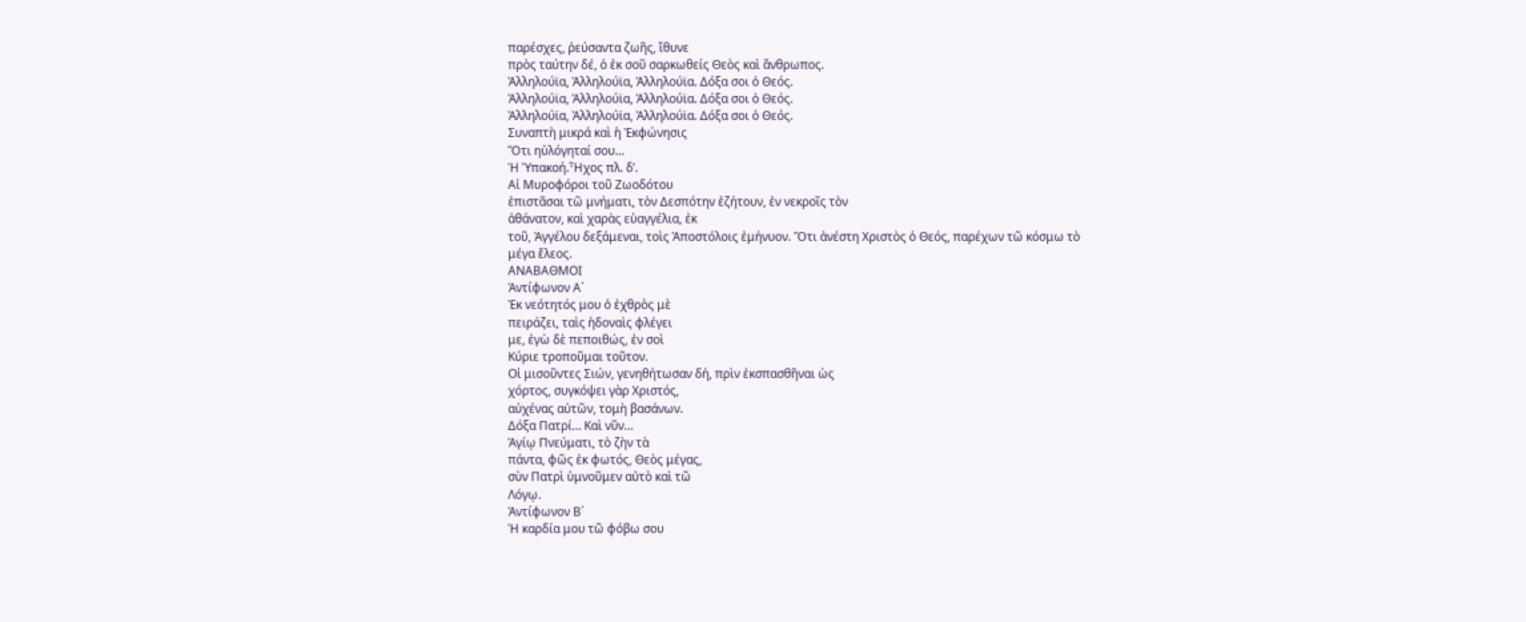παρέσχες, ῥεύσαντα ζωῆς, ἴθυνε
πρὸς ταύτην δέ, ὁ ἐκ σοῦ σαρκωθείς Θεὸς καὶ ἄνθρωπος.
Ἀλληλούϊα, Ἀλληλούϊα, Ἀλληλούϊα. Δόξα σοι ὁ Θεός.
Ἀλληλούϊα, Ἀλληλούϊα, Ἀλληλούϊα. Δόξα σοι ὁ Θεός.
Ἀλληλούϊα, Ἀλληλούϊα, Ἀλληλούϊα. Δόξα σοι ὁ Θεός.
Συναπτὴ μικρά καὶ ἡ Ἐκφώνησις
Ὅτι ηὐλόγηταί σου…
Ἡ Ὑπακοή.Ἦχος πλ. δ’.
Αἱ Μυροφόροι τοῦ Ζωοδότου
ἐπιστᾶσαι τῶ μνήματι, τὸν Δεσπότην ἐζήτουν, ἐν νεκροῖς τὸν
ἀθάνατον, καὶ χαρὰς εὐαγγέλια, ἐκ
τοῦ, Ἀγγέλου δεξάμεναι, τοὶς Ἀποστόλοις ἐμήνυον. Ὅτι ἀνέστη Χριστὸς ὁ Θεός, παρέχων τῶ κόσμω τὸ
μέγα ἔλεος.
ΑΝΑΒΑΘΜΟΙ
Ἀντίφωνον Α´
Ἐκ νεότητός μου ὁ ἐχθρὸς μὲ
πειράζει, ταὶς ἡδοναὶς φλέγει
με, ἐγὼ δὲ πεποιθώς, ἐν σοὶ
Κύριε τροποῦμαι τοῦτον.
Οἱ μισοῦντες Σιών, γενηθήτωσαν δή, πρὶν ἐκσπασθῆναι ὡς
χόρτος, συγκόψει γὰρ Χριστός,
αὐχένας αὐτῶν, τομὴ βασάνων.
Δόξα Πατρί… Καὶ νῦν…
Ἁγίῳ Πνεύματι, τὸ ζὴν τὰ
πάντα, φῶς ἐκ φωτός, Θεὸς μέγας,
σὺν Πατρὶ ὑμνοῦμεν αὐτὸ καὶ τῶ
Λόγῳ.
Ἀντίφωνον Β´
Ἡ καρδία μου τῶ φόβω σου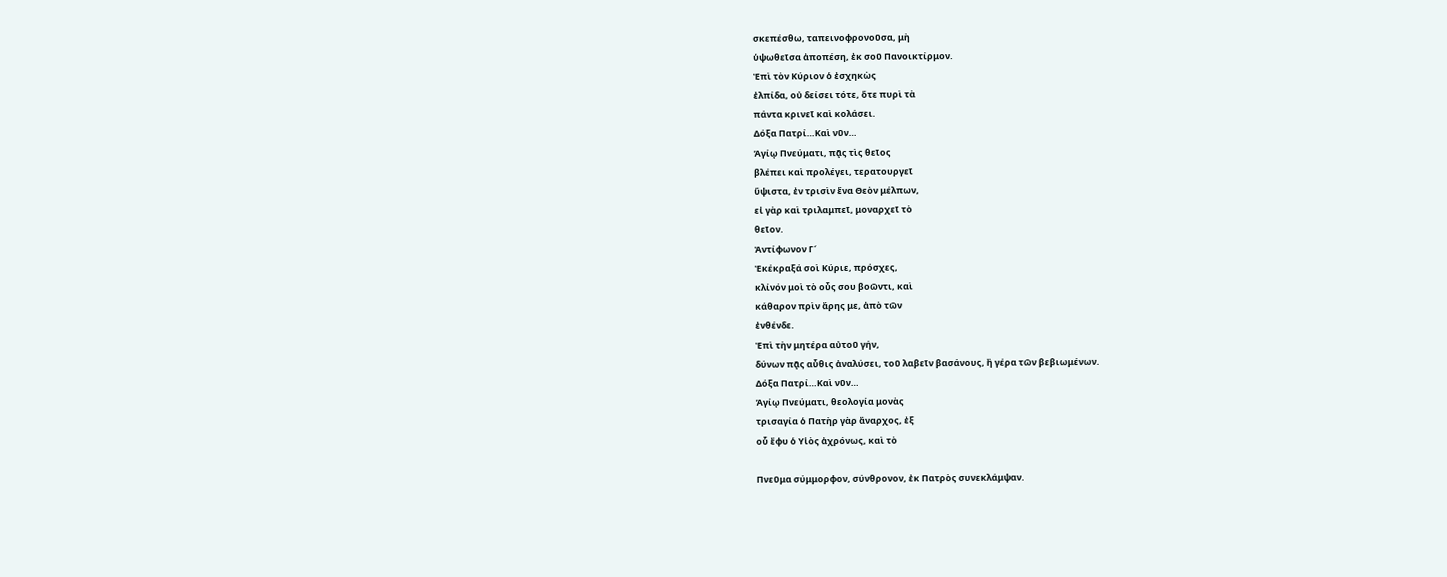σκεπέσθω, ταπεινοφρονοῦσα, μὴ
ὑψωθεῖσα ἀποπέση, ἐκ σοῦ Πανοικτίρμον.
Ἐπὶ τὸν Κύριον ὁ ἐσχηκὼς
ἐλπίδα, οὐ δείσει τότε, ὅτε πυρὶ τὰ
πάντα κρινεῖ καὶ κολάσει.
Δόξα Πατρί…Καὶ νῦν…
Ἁγίῳ Πνεύματι, πᾷς τὶς θεῖος
βλέπει καὶ προλέγει, τερατουργεῖ
ὕψιστα, ἐν τρισὶν ἕνα Θεὸν μέλπων,
εἰ γὰρ καὶ τριλαμπεῖ, μοναρχεῖ τὸ
θεῖον.
Ἀντίφωνον Γ´
Ἐκέκραξά σοὶ Κύριε, πρόσχες,
κλίνόν μοὶ τὸ οὖς σου βοῶντι, καὶ
κάθαρον πρὶν ἄρης με, ἀπὸ τῶν
ἐνθένδε.
Ἐπὶ τὴν μητέρα αὐτοῦ γήν,
δύνων πᾷς αὖθις ἀναλύσει, τοῦ λαβεῖν βασάνους, ἢ γέρα τῶν βεβιωμένων.
Δόξα Πατρί…Καὶ νῦν…
Ἁγίῳ Πνεύματι, θεολογία μονὰς
τρισαγία ὁ Πατὴρ γὰρ ἄναρχος, ἐξ
οὗ ἔφυ ὁ Υἱὸς ἀχρόνως, καὶ τὸ

Πνεῦμα σύμμορφον, σύνθρονον, ἐκ Πατρὸς συνεκλάμψαν.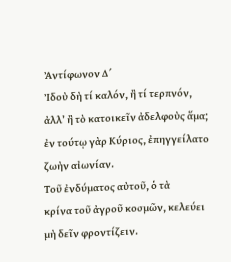Ἀντίφωνον Δ´
Ἰδοὺ δὴ τί καλόν, ἢ τί τερπνόν,
ἀλλ’ ἢ τὸ κατοικεῖν ἀδελφοὺς ἅμα;
ἐν τούτῳ γὰρ Κύριος, ἐπηγγείλατο
ζωὴν αἰωνίαν.
Τοῦ ἐνδύματος αὐτοῦ, ὁ τὰ
κρίνα τοῦ ἀγροῦ κοσμῶν, κελεύει
μὴ δεῖν φροντίζειν.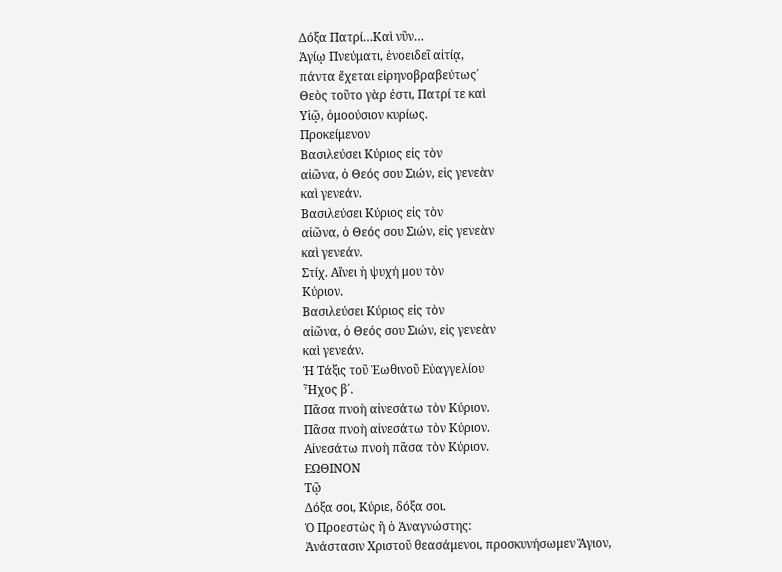Δόξα Πατρί…Καὶ νῦν…
Ἁγίῳ Πνεύματι, ἑνοειδεῖ αἰτίᾳ,
πάντα ἔχεται εἰρηνοβραβεύτως΄
Θεὸς τοῦτο γὰρ ἐστι, Πατρί τε καὶ
Υἱῷ, ὁμοούσιον κυρίως.
Προκείμενον
Βασιλεύσει Κύριος εἰς τὸν
αἰῶνα, ὁ Θεός σου Σιών, εἰς γενεὰν
καὶ γενεάν.
Βασιλεύσει Κύριος εἰς τὸν
αἰῶνα, ὁ Θεός σου Σιών, εἰς γενεὰν
καὶ γενεάν.
Στίχ. Αἴνει ἡ ψυχή μου τὸν
Κύριον.
Βασιλεύσει Κύριος εἰς τὸν
αἰῶνα, ὁ Θεός σου Σιών, εἰς γενεὰν
καὶ γενεάν.
Ἡ Τάξις τοῦ Ἑωθινοῦ Εὐαγγελίου
Ἦχος β΄.
Πᾶσα πνοὴ αἰνεσάτω τὸν Κύριον.
Πᾶσα πνοὴ αἰνεσάτω τὸν Κύριον.
Αἰνεσάτω πνοὴ πᾶσα τὸν Κύριον.
ΕΩΘΙΝΟΝ
Τῷ
Δόξα σοι, Κύριε, δόξα σοι.
Ὁ Προεστὼς ἢ ὁ Ἀναγνώστης:
Ἀνάστασιν Χριστοῦ θεασάμενοι, προσκυνήσωμεν Ἅγιον,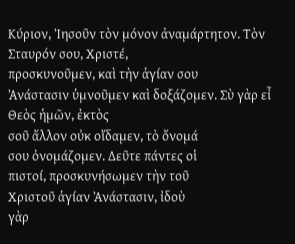Κύριον, Ἰησοῦν τὸν μόνον ἀναμάρτητον. Τὸν Σταυρόν σου, Χριστέ,
προσκυνοῦμεν, καὶ τὴν ἁγίαν σου
Ἀνάστασιν ὑμνοῦμεν καὶ δοξάζομεν. Σὺ γὰρ εἶ Θεὸς ἡμῶν, ἐκτὸς
σοῦ ἄλλον οὐκ οἴδαμεν, τὸ ὄνομά
σου ὀνομάζομεν. Δεῦτε πάντες οἱ
πιστοί, προσκυνήσωμεν τὴν τοῦ
Χριστοῦ ἁγίαν Ἀνάστασιν, ἰδοὺ
γὰρ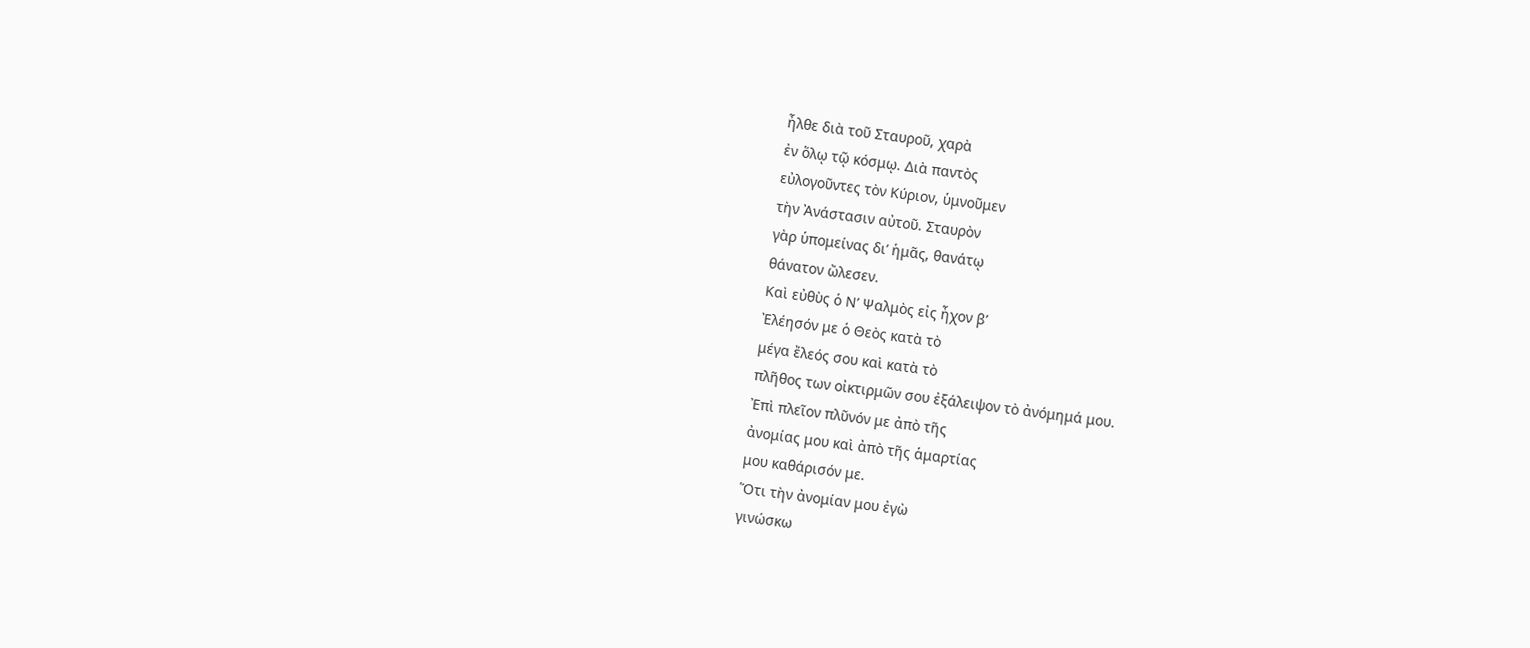ἦλθε διὰ τοῦ Σταυροῦ, χαρὰ
ἐν ὅλῳ τῷ κόσμῳ. Διὰ παντὸς
εὐλογοῦντες τὸν Κύριον, ὑμνοῦμεν
τὴν Ἀνάστασιν αὐτοῦ. Σταυρὸν
γὰρ ὑπομείνας δι’ ἡμᾶς, θανάτῳ
θάνατον ὤλεσεν.
Καὶ εὐθὺς ὁ Ν’ Ψαλμὸς εἰς ἦχον β’
Ἐλέησόν με ὁ Θεὸς κατὰ τὸ
μέγα ἔλεός σου καὶ κατὰ τὸ
πλῆθος των οἰκτιρμῶν σου ἐξάλειψον τὸ ἀνόμημά μου.
Ἐπὶ πλεῖον πλῦνόν με ἀπὸ τῆς
ἀνομίας μου καὶ ἀπὸ τῆς ἁμαρτίας
μου καθάρισόν με.
Ὅτι τὴν ἀνομίαν μου ἐγὼ
γινώσκω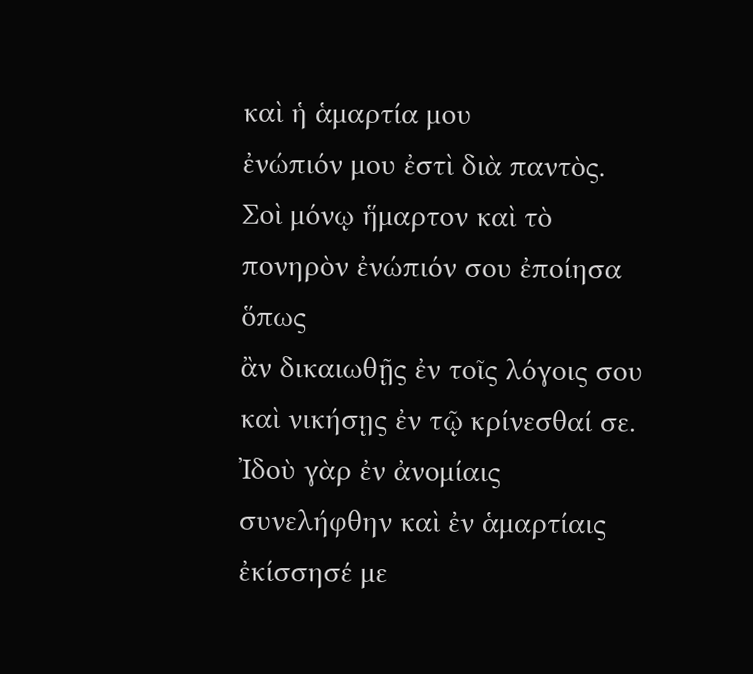καὶ ἡ ἁμαρτία μου
ἐνώπιόν μου ἐστὶ διὰ παντὸς.
Σοὶ μόνῳ ἥμαρτον καὶ τὸ πονηρὸν ἐνώπιόν σου ἐποίησα ὅπως
ἂν δικαιωθῇς ἐν τοῖς λόγοις σου
καὶ νικήσῃς ἐν τῷ κρίνεσθαί σε.
Ἰδοὺ γὰρ ἐν ἀνομίαις συνελήφθην καὶ ἐν ἁμαρτίαις
ἐκίσσησέ με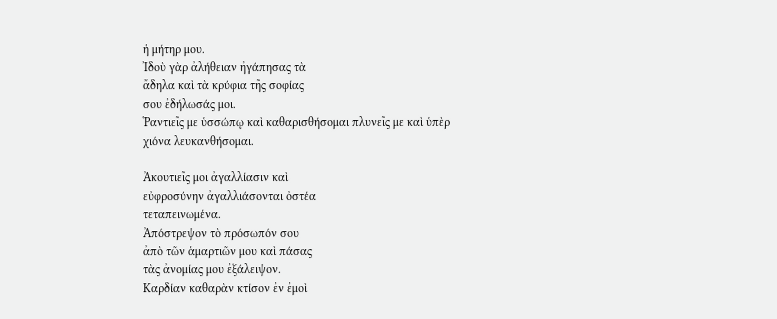ἡ μήτηρ μου.
Ἰδοὺ γὰρ ἀλήθειαν ἠγάπησας τὰ
ἄδηλα καὶ τὰ κρύφια τῆς σοφίας
σου ἐδήλωσάς μοι.
Ῥαντιεῖς με ὑσσώπῳ καὶ καθαρισθήσομαι πλυνεῖς με καὶ ὑπὲρ
χιόνα λευκανθήσομαι.

Ἀκουτιεῖς μοι ἀγαλλίασιν καὶ
εὐφροσύνην ἀγαλλιάσονται ὀστέα
τεταπεινωμένα.
Ἀπόστρεψον τὸ πρόσωπόν σου
ἀπὸ τῶν ἁμαρτιῶν μου καὶ πάσας
τὰς ἀνομίας μου ἐξάλειψον.
Καρδίαν καθαρὰν κτίσον ἐν ἐμοὶ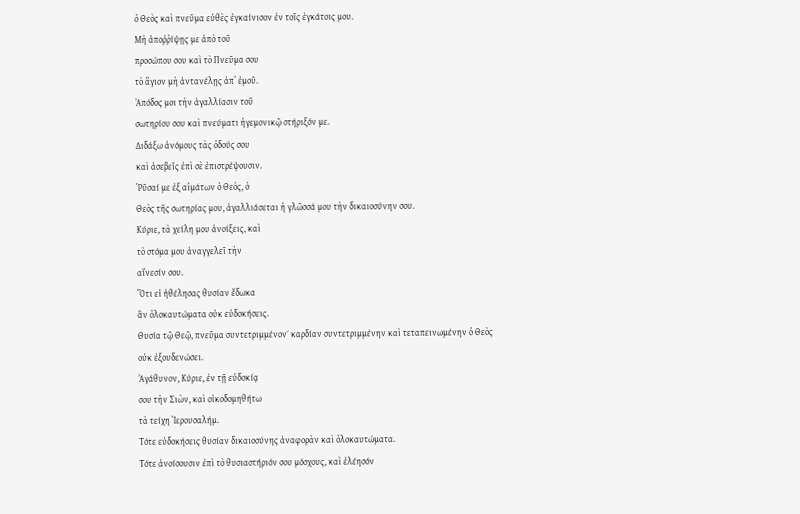ὁ Θεὸς καὶ πνεῦμα εὐθὲς ἐγκαίνισον ἐν τοῖς ἐγκάτοις μου.
Μὴ ἀποῤῥίψῃς με ἀπὸ τοῦ
προσώπου σου καὶ τὸ Πνεῦμα σου
τὸ ἅγιον μὴ ἀντανέλῃς ἀπ’ ἐμοῦ.
Ἀπόδος μοι τὴν ἀγαλλίασιν τοῦ
σωτηρίου σου καὶ πνεύματι ἡγεμονικῷ στήριξόν με.
Διδάξω ἀνόμους τὰς ὁδούς σου
καὶ ἀσεβεῖς ἐπὶ σὲ ἐπιστρέψουσιν.
Ῥῦσαί με ἐξ αἱμάτων ὁ Θεὸς, ὁ
Θεὸς τῆς σωτηρίας μου, ἀγαλλιάσεται ἡ γλῶσσά μου τὴν δικαιοσύνην σου.
Κύριε, τὰ χείλη μου ἀνοίξεις, καὶ
τὸ στόμα μου ἀναγγελεῖ τὴν
αἴνεσίν σου.
Ὅτι εἰ ἠθέλησας θυσίαν ἔδωκα
ἂν ὁλοκαυτώματα οὐκ εὐδοκήσεις.
Θυσία τῷ Θεῷ, πνεῦμα συντετριμμένον΄ καρδίαν συντετριμμένην καὶ τεταπεινωμένην ὁ Θεὸς
οὐκ ἐξουδενώσει.
Ἀγάθυνον, Κύριε, ἐν τῇ εὐδοκίᾳ
σου τὴν Σιὼν, καὶ οἰκοδομηθήτω
τὰ τείχη Ἱερουσαλήμ.
Τότε εὐδοκήσεις θυσίαν δικαιοσύνης ἀναφορὰν καὶ ὁλοκαυτώματα.
Τότε ἀνοίσουσιν ἐπὶ τὸ θυσιαστήριόν σου μόσχους, καὶ ἐλέησόν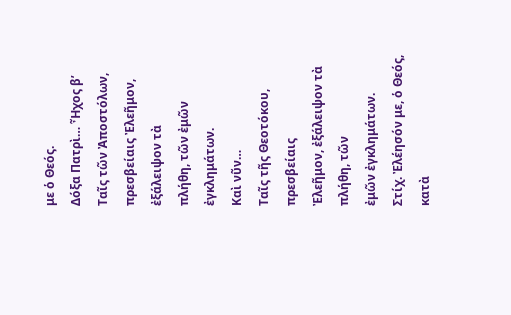με ὁ Θεός.
Δόξα Πατρὶ… Ἦχος β’
Ταῖς τῶν Ἀποστόλων, πρεσβείαις Ἐλεῆμον, ἐξάλειψον τὰ
πλήθη, τῶν ἐμῶν ἐγκλημάτων.
Καὶ νῦν…
Ταῖς τῆς Θεοτόκου, πρεσβείαις
Ἐλεῆμον, ἐξάλειψον τὰ πλήθη, τῶν
ἐμῶν ἐγκλημάτων.
Στίχ. Ἐλέησόν με, ὁ Θεός, κατὰ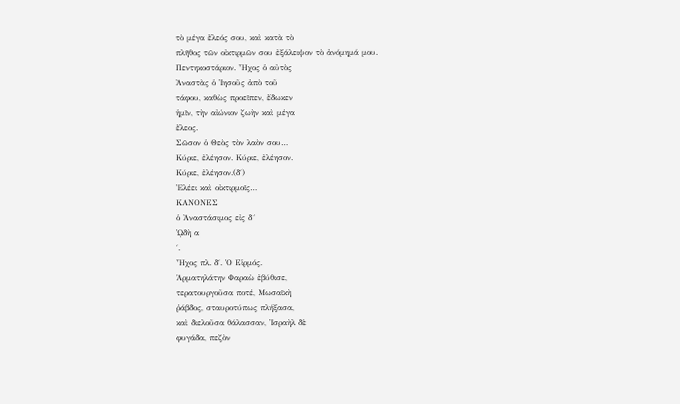τὸ μέγα ἔλεός σου, καὶ κατὰ τὸ
πλῆθος τῶν οἰκτιρμῶν σου ἐξάλειψον τὸ ἀνόμημά μου.
Πεντηκοστάριον. Ἦχος ὁ αὐτὸς
Ἀναστὰς ὁ Ἰησοῦς ἀπὸ τοῦ
τάφου, καθὼς προεῖπεν, ἔδωκεν
ἡμῖν, τὴν αἰώνιον ζωὴν καὶ μέγα
ἔλεος.
Σῶσον ὁ Θεὸς τὸν λαὸν σου…
Κύριε, ἐλέησον. Κύριε, ἐλέησον.
Κύριε, ἐλέησον.(δ΄)
Ἐλέει καὶ οἰκτιρμοῖς…
ΚΑΝΟΝΕΣ
ὁ Ἀναστάσιμος εἰς δ´
ᾨδὴ α
΄.
Ἦχος πλ. δ΄. Ὁ Εἱρμός.
Ἁρματηλάτην Φαραὼ ἐβύθισε,
τερατουργοῦσα ποτέ, Μωσαϊκὴ
ῥάβδος, σταυροτύπως πλήξασα,
καὶ διελοῦσα θάλασσαν, Ἰσραὴλ δὲ
φυγάδα, πεζὸν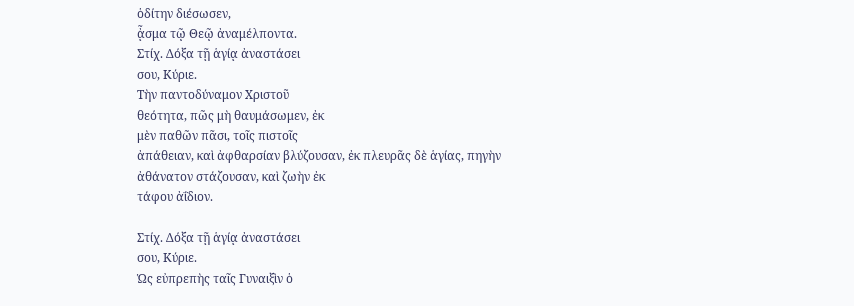ὁδίτην διέσωσεν,
ᾆσμα τῷ Θεῷ ἀναμέλποντα.
Στίχ. Δόξα τῇ ἁγίᾳ ἀναστάσει
σου, Κύριε.
Τὴν παντοδύναμον Χριστοῦ
θεότητα, πῶς μὴ θαυμάσωμεν, ἐκ
μὲν παθῶν πᾶσι, τοῖς πιστοῖς
ἀπάθειαν, καὶ ἀφθαρσίαν βλύζουσαν, ἐκ πλευρᾶς δὲ ἁγίας, πηγὴν
ἀθάνατον στάζουσαν, καὶ ζωὴν ἐκ
τάφου ἀΐδιον.

Στίχ. Δόξα τῇ ἁγίᾳ ἀναστάσει
σου, Κύριε.
Ὡς εὐπρεπὴς ταῖς Γυναιξὶν ὁ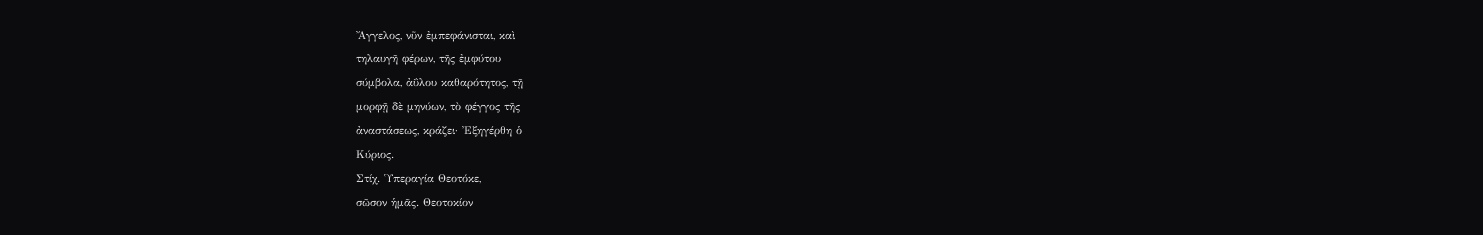Ἄγγελος, νῦν ἐμπεφάνισται, καὶ
τηλαυγῆ φέρων, τῆς ἐμφύτου
σύμβολα, ἀΰλου καθαρότητος, τῇ
μορφῇ δὲ μηνύων, τὸ φέγγος τῆς
ἀναστάσεως, κράζει· Ἐξηγέρθη ὁ
Κύριος.
Στίχ. Ὑπεραγία Θεοτόκε,
σῶσον ἡμᾶς. Θεοτοκίον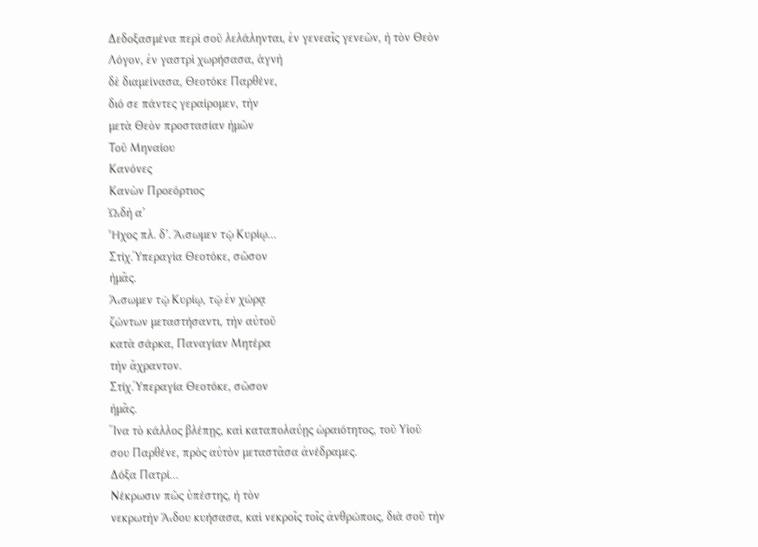Δεδοξασμένα περὶ σοῦ λελάληνται, ἐν γενεαῖς γενεῶν, ἡ τὸν Θεὸν
Λόγον, ἐν γαστρὶ χωρήσασα, ἁγνὴ
δὲ διαμείνασα, Θεοτόκε Παρθένε,
διό σε πάντες γεραίρομεν, τὴν
μετὰ Θεὸν προστασίαν ἡμῶν
Τοῦ Μηναίου
Κανόνες
Κανὼν Προεόρτιος
ᾨδὴ α’
Ἦχος πλ. δ’. ᾌσωμεν τῷ Κυρίῳ…
Στίχ.Ὑπεραγία Θεοτόκε, σῶσον
ἡμᾶς.
ᾌσωμεν τῷ Κυρίῳ, τῷ ἐν χώρᾳ
ζώντων μεταστήσαντι, τὴν αὐτοῦ
κατὰ σάρκα, Παναγίαν Μητέρα
τὴν ἄχραντον.
Στίχ.Ὑπεραγία Θεοτόκε, σῶσον
ἡμᾶς.
Ἵνα τὸ κάλλος βλέπῃς, καὶ καταπολαύῃς ὡραιότητος, τοῦ Υἱοῦ
σου Παρθένε, πρὸς αὐτὸν μεταστᾶσα ἀνέδραμες.
Δόξα Πατρί…
Νέκρωσιν πῶς ὑπέστης, ἡ τὸν
νεκρωτὴν ᾍδου κυήσασα, καὶ νεκροῖς τοῖς ἀνθρώποις, διὰ σοῦ τὴν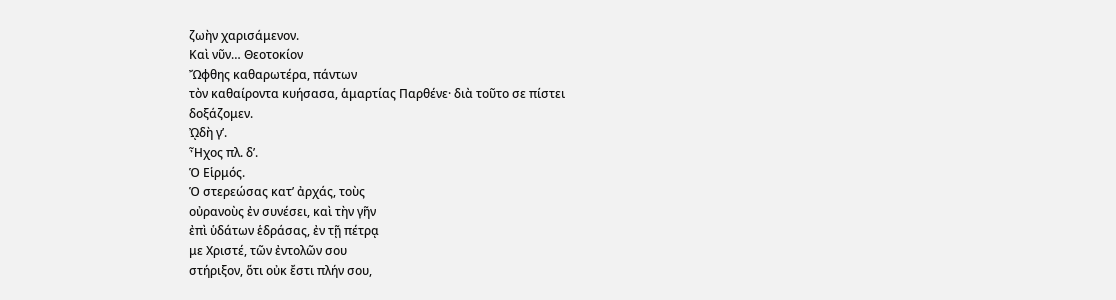ζωὴν χαρισάμενον.
Καὶ νῦν… Θεοτοκίον
Ὤφθης καθαρωτέρα, πάντων
τὸν καθαίροντα κυήσασα, ἁμαρτίας Παρθένε· διὰ τοῦτο σε πίστει
δοξάζομεν.
ᾨδὴ γ’.
Ἦχος πλ. δ’.
Ὁ Εἱρμός.
Ὁ στερεώσας κατ’ ἀρχάς, τοὺς
οὐρανοὺς ἐν συνέσει, καὶ τὴν γῆν
ἐπὶ ὑδάτων ἑδράσας, ἐν τῇ πέτρᾳ
με Χριστέ, τῶν ἐντολῶν σου
στήριξον, ὅτι οὐκ ἔστι πλήν σου,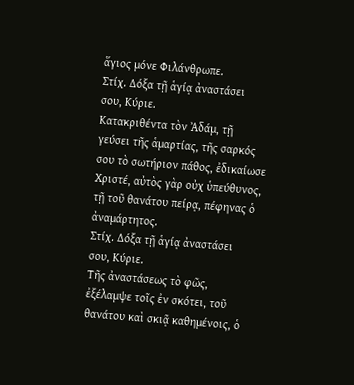ἅγιος μόνε Φιλάνθρωπε.
Στίχ. Δόξα τῇ ἁγίᾳ ἀναστάσει
σου, Κύριε.
Κατακριθέντα τὸν Ἀδάμ, τῇ
γεύσει τῆς ἁμαρτίας, τῆς σαρκός
σου τὸ σωτήριον πάθος, ἐδικαίωσε
Χριστέ, αὐτὸς γὰρ οὐχ ὑπεύθυνος,
τῇ τοῦ θανάτου πείρᾳ, πέφηνας ὁ
ἀναμάρτητος.
Στίχ. Δόξα τῇ ἁγίᾳ ἀναστάσει
σου, Κύριε.
Τῆς ἀναστάσεως τὸ φῶς,
ἐξέλαμψε τοῖς ἐν σκότει, τοῦ
θανάτου καὶ σκιᾷ καθημένοις, ὁ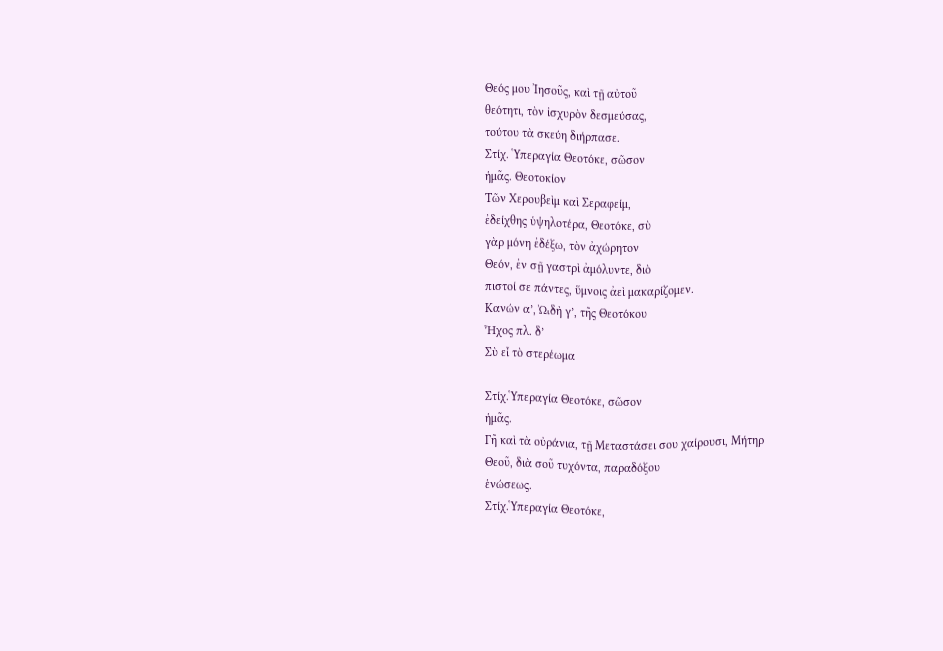Θεός μου Ἰησοῦς, καὶ τῇ αὐτοῦ
θεότητι, τὸν ἰσχυρὸν δεσμεύσας,
τούτου τὰ σκεύη διήρπασε.
Στίχ. Ὑπεραγία Θεοτόκε, σῶσον
ἡμᾶς. Θεοτοκίον
Τῶν Χερουβεὶμ καὶ Σεραφείμ,
ἐδείχθης ὑψηλοτέρα, Θεοτόκε, σὺ
γὰρ μόνη ἐδέξω, τὸν ἀχώρητον
Θεόν, ἐν σῇ γαστρὶ ἀμόλυντε, διὸ
πιστοί σε πάντες, ὕμνοις ἀεὶ μακαρίζομεν.
Κανών α’, ᾨδὴ γ’, τῆς Θεοτόκου
Ἦχος πλ. δ’
Σὺ εἶ τὸ στερέωμα

Στίχ.Ὑπεραγία Θεοτόκε, σῶσον
ἡμᾶς.
Γῆ καὶ τὰ οὐράνια, τῇ Μεταστάσει σου χαίρουσι, Μήτηρ
Θεοῦ, διὰ σοῦ τυχόντα, παραδόξου
ἑνώσεως.
Στίχ.Ὑπεραγία Θεοτόκε,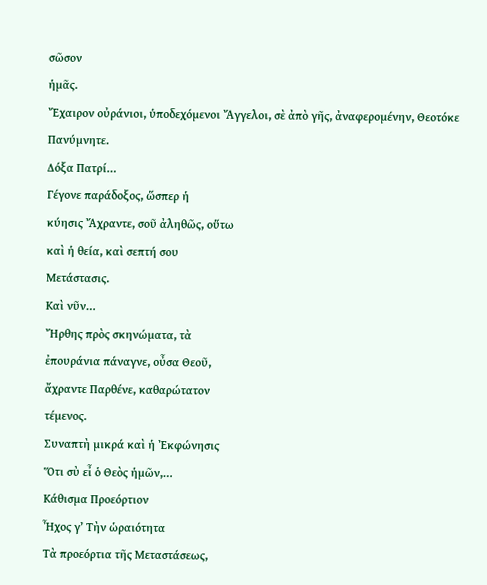σῶσον
ἡμᾶς.
Ἔχαιρον οὐράνιοι, ὑποδεχόμενοι Ἄγγελοι, σὲ ἀπὸ γῆς, ἀναφερομένην, Θεοτόκε Πανύμνητε.
Δόξα Πατρί…
Γέγονε παράδοξος, ὥσπερ ἡ
κύησις Ἄχραντε, σοῦ ἀληθῶς, οὕτω
καὶ ἡ θεία, καὶ σεπτή σου
Μετάστασις.
Καὶ νῦν…
Ἤρθης πρὸς σκηνώματα, τὰ
ἐπουράνια πάναγνε, οὖσα Θεοῦ,
ἄχραντε Παρθένε, καθαρώτατον
τέμενος.
Συναπτὴ μικρά καὶ ἡ Ἐκφώνησις
Ὅτι σὺ εἶ ὁ Θεὸς ἡμῶν,…
Κάθισμα Προεόρτιον
Ἦχος γ’ Τὴν ὡραιότητα
Τὰ προεόρτια τῆς Μεταστάσεως,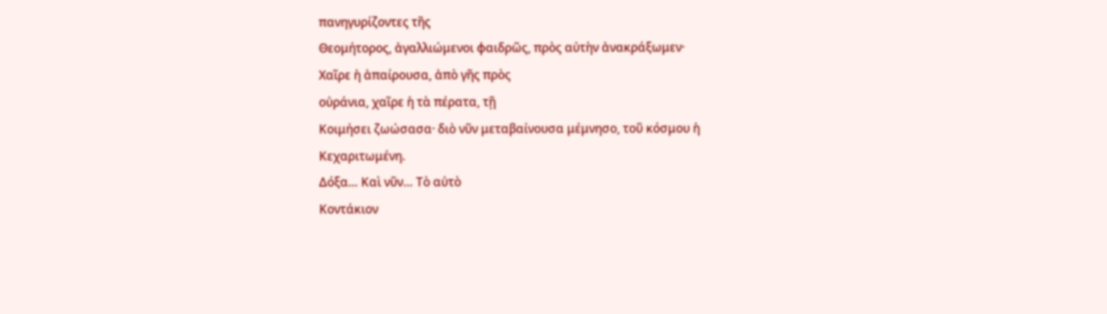πανηγυρίζοντες τῆς
Θεομήτορος, ἀγαλλιώμενοι φαιδρῶς, πρὸς αὐτὴν ἀνακράξωμεν·
Χαῖρε ἡ ἀπαίρουσα, ἀπὸ γῆς πρὸς
οὐράνια, χαῖρε ἡ τὰ πέρατα, τῇ
Κοιμήσει ζωώσασα· διὸ νῦν μεταβαίνουσα μέμνησο, τοῦ κόσμου ἡ
Κεχαριτωμένη.
Δόξα… Καὶ νῦν… Τὸ αὐτὸ
Κοντάκιον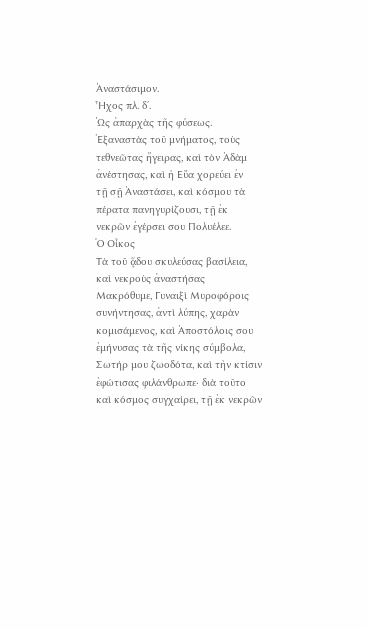Ἀναστάσιμον.
Ἦχος πλ. δ΄.
Ὡς ἀπαρχὰς τῆς φύσεως.
Ἐξαναστὰς τοῦ μνήματος, τοὺς
τεθνεῶτας ἤγειρας, καὶ τὸν Ἀδὰμ
ἀνέστησας, καὶ ἡ Εὔα χορεύει ἐν
τῇ σῇ Ἀναστάσει, καὶ κόσμου τὰ
πέρατα πανηγυρίζουσι, τῇ ἐκ νεκρῶν ἐγέρσει σου Πολυέλεε.
Ὁ Οἶκος
Τὰ τοῦ ᾅδου σκυλεύσας βασίλεια, καὶ νεκροὺς ἀναστήσας
Μακρόθυμε, Γυναιξὶ Μυροφόροις
συνήντησας, ἀντὶ λύπης, χαρὰν κομισάμενος, καὶ Ἀποστόλοις σου
ἐμήνυσας τὰ τῆς νίκης σύμβολα,
Σωτήρ μου ζωοδότα, καὶ τὴν κτίσιν
ἐφώτισας φιλάνθρωπε· διὰ τοῦτο
καὶ κόσμος συγχαίρει, τῇ ἐκ νεκρῶν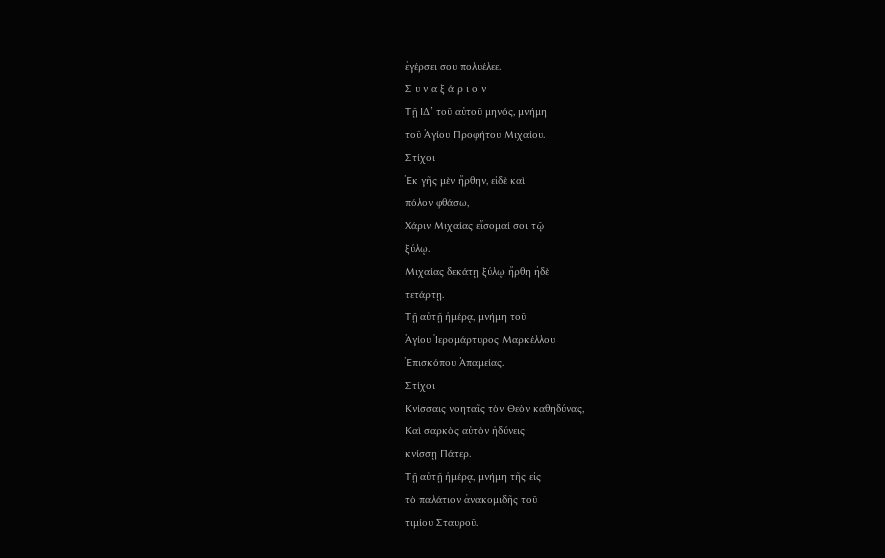ἐγέρσει σου πολυέλεε.
Σ υ ν α ξ ά ρ ι ο ν
Τῇ ΙΔ’ τοῦ αὐτοῦ μηνός, μνήμη
τοῦ Ἁγίου Προφήτου Μιχαίου.
Στίχοι
Ἐκ γῆς μὲν ἤρθην, εἰδὲ καὶ
πόλον φθάσω,
Χάριν Μιχαίας εἴσομαί σοι τῷ
ξύλῳ.
Μιχαίας δεκάτῃ ξύλῳ ἤρθη ἠδὲ
τετάρτῃ.
Τῇ αὐτῇ ἡμέρᾳ, μνήμη τοῦ
Ἁγίου Ἱερομάρτυρος Μαρκέλλου
Ἐπισκόπου Ἀπαμείας.
Στίχοι
Κνίσσαις νοηταῖς τὸν Θεὸν καθηδύνας,
Καὶ σαρκὸς αὐτὸν ἡδύνεις
κνίσσῃ Πάτερ.
Τῇ αὐτῇ ἡμέρᾳ, μνήμη τῆς εἰς
τὸ παλάτιον ἀνακομιδῆς τοῦ
τιμίου Σταυροῦ.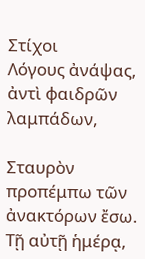Στίχοι
Λόγους ἀνάψας, ἀντὶ φαιδρῶν
λαμπάδων,

Σταυρὸν προπέμπω τῶν ἀνακτόρων ἔσω.
Τῇ αὐτῇ ἡμέρᾳ,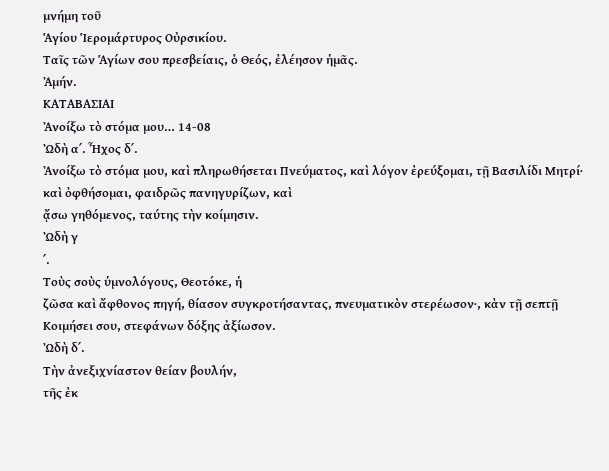μνήμη τοῦ
Ἁγίου Ἱερομάρτυρος Οὐρσικίου.
Ταῖς τῶν Ἁγίων σου πρεσβείαις, ὁ Θεός, ἐλέησον ἡμᾶς.
Ἀμήν.
ΚΑΤΑΒΑΣΙΑΙ
Ἀνοίξω τὸ στόμα μου… 14-08
Ὠδὴ α΄. Ἦχος δ΄.
Ἀνοίξω τὸ στόμα μου, καὶ πληρωθήσεται Πνεύματος, καὶ λόγον ἐρεύξομαι, τῇ Βασιλίδι Μητρί· καὶ ὀφθήσομαι, φαιδρῶς πανηγυρίζων, καὶ
ᾄσω γηθόμενος, ταύτης τὴν κοίμησιν.
Ὠδὴ γ
΄.
Τοὺς σοὺς ὑμνολόγους, Θεοτόκε, ἡ
ζῶσα καὶ ἄφθονος πηγή, θίασον συγκροτήσαντας, πνευματικὸν στερέωσον·, κὰν τῇ σεπτῇ Κοιμήσει σου, στεφάνων δόξης ἀξίωσον.
Ὠδὴ δ΄.
Τὴν ἀνεξιχνίαστον θείαν βουλήν,
τῆς ἐκ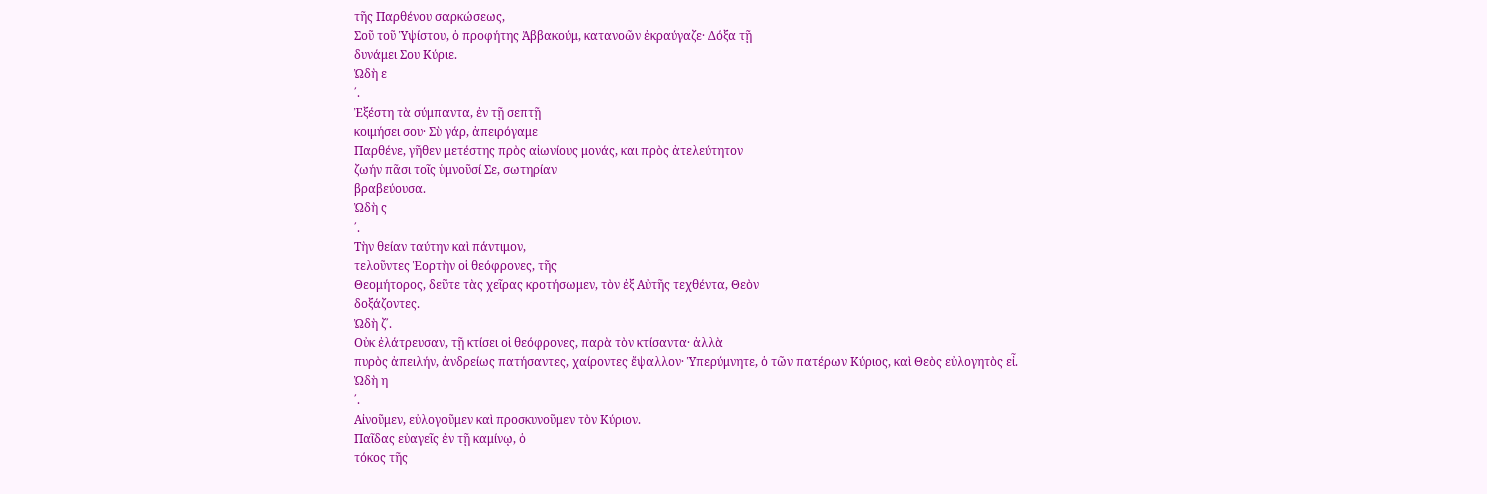τῆς Παρθένου σαρκώσεως,
Σοῦ τοῦ Ὑψίστου, ὁ προφήτης Ἀββακούμ, κατανοῶν ἐκραύγαζε· Δόξα τῇ
δυνάμει Σου Κύριε.
Ὠδὴ ε
΄.
Ἐξέστη τὰ σύμπαντα, ἐν τῇ σεπτῇ
κοιμήσει σου· Σὺ γάρ, ἀπειρόγαμε
Παρθένε, γῆθεν μετέστης πρὸς αἰωνίους μονάς, και πρὸς ἀτελεύτητον
ζωήν πᾶσι τοῖς ὑμνοῦσί Σε, σωτηρίαν
βραβεύουσα.
Ὠδὴ ς
΄.
Τὴν θείαν ταύτην καὶ πάντιμον,
τελοῦντες Ἑορτὴν οἱ θεόφρονες, τῆς
Θεομήτορος, δεῦτε τὰς χεῖρας κροτήσωμεν, τὸν ἐξ Αὐτῆς τεχθέντα, Θεὸν
δοξάζοντες.
Ὠδὴ ζ΄.
Οὐκ ἐλάτρευσαν, τῇ κτίσει οἱ θεόφρονες, παρὰ τὸν κτίσαντα· ἀλλὰ
πυρὸς ἀπειλήν, ἀνδρείως πατήσαντες, χαίροντες ἔψαλλον· Ὑπερύμνητε, ὁ τῶν πατέρων Κύριος, καὶ Θεὸς εὐλογητὸς εἶ.
Ὠδὴ η
΄.
Αἰνοῦμεν, εὐλογοῦμεν καὶ προσκυνοῦμεν τὸν Κύριον.
Παῖδας εὐαγεῖς ἐν τῇ καμίνῳ, ὁ
τόκος τῆς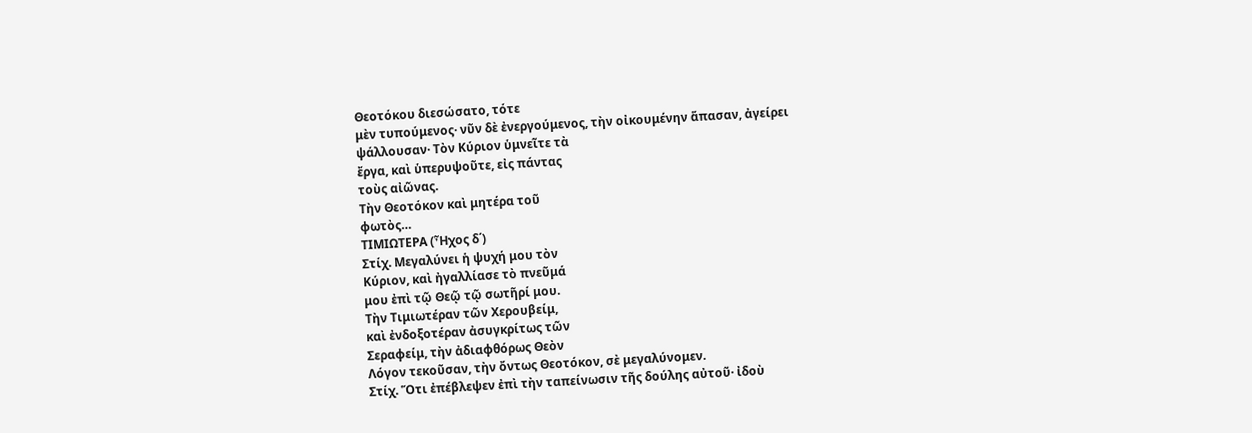Θεοτόκου διεσώσατο, τότε
μὲν τυπούμενος· νῦν δὲ ἐνεργούμενος, τὴν οἰκουμένην ἅπασαν, ἀγείρει
ψάλλουσαν· Τὸν Κύριον ὑμνεῖτε τὰ
ἔργα, καὶ ὑπερυψοῦτε, εἰς πάντας
τοὺς αἰῶνας.
Τὴν Θεοτόκον καὶ μητέρα τοῦ
φωτὸς…
ΤΙΜΙΩΤΕΡΑ (Ἦχος δ΄)
Στίχ. Μεγαλύνει ἡ ψυχή μου τὸν
Κύριον, καὶ ἠγαλλίασε τὸ πνεῦμά
μου ἐπὶ τῷ Θεῷ τῷ σωτῆρί μου.
Τὴν Τιμιωτέραν τῶν Χερουβείμ,
καὶ ἐνδοξοτέραν ἀσυγκρίτως τῶν
Σεραφείμ, τὴν ἀδιαφθόρως Θεὸν
Λόγον τεκοῦσαν, τὴν ὄντως Θεοτόκον, σὲ μεγαλύνομεν.
Στίχ. Ὅτι ἐπέβλεψεν ἐπὶ τὴν ταπείνωσιν τῆς δούλης αὐτοῦ· ἰδοὺ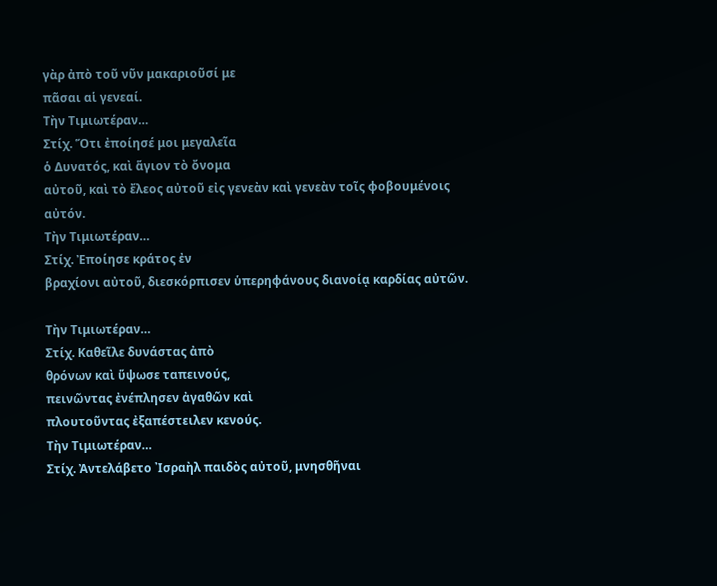γὰρ ἀπὸ τοῦ νῦν μακαριοῦσί με
πᾶσαι αἱ γενεαί.
Τὴν Τιμιωτέραν…
Στίχ. Ὅτι ἐποίησέ μοι μεγαλεῖα
ὁ Δυνατός, καὶ ἅγιον τὸ ὄνομα
αὐτοῦ, καὶ τὸ ἔλεος αὐτοῦ εἰς γενεὰν καὶ γενεὰν τοῖς φοβουμένοις
αὐτόν.
Τὴν Τιμιωτέραν…
Στίχ. Ἐποίησε κράτος ἐν
βραχίονι αὐτοῦ, διεσκόρπισεν ὑπερηφάνους διανοίᾳ καρδίας αὐτῶν.

Τὴν Τιμιωτέραν…
Στίχ. Καθεῖλε δυνάστας ἀπὸ
θρόνων καὶ ὕψωσε ταπεινούς,
πεινῶντας ἐνέπλησεν ἀγαθῶν καὶ
πλουτοῦντας ἐξαπέστειλεν κενούς.
Τὴν Τιμιωτέραν…
Στίχ. Ἀντελάβετο ᾽Ισραὴλ παιδὸς αὐτοῦ, μνησθῆναι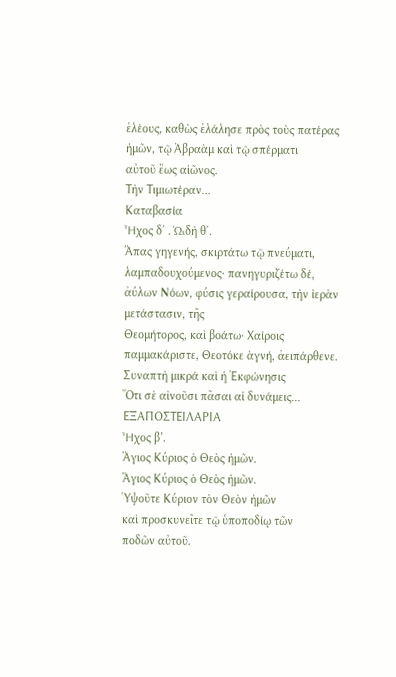ἐλέους, καθὼς ἐλάλησε πρὸς τοὺς πατέρας
ἡμῶν, τῷ Ἀβραὰμ καὶ τῷ σπέρματι
αὐτοῦ ἕως αἰῶνος.
Τὴν Τιμιωτέραν…
Καταβασία
Ἦχος δ΄ . ᾨδὴ θ΄.
Ἅπας γηγενής, σκιρτάτω τῷ πνεύματι, λαμπαδουχούμενος· πανηγυριζέτω δέ, ἀύλων Νόων, φύσις γεραίρουσα, τὴν ἱερὰν μετάστασιν, τῆς
Θεομήτορος, καὶ βοάτω· Χαίροις
παμμακάριστε, Θεοτόκε ἁγνή, ἀειπάρθενε.
Συναπτὴ μικρά καὶ ἡ Ἐκφώνησις
Ὅτι σὲ αἰνοῦσι πᾶσαι αἱ δυνάμεις…
ΕΞΑΠΟΣΤΕΙΛΑΡΙΑ
Ἦχος β’.
Ἅγιος Κύριος ὁ Θεὸς ἡμῶν.
Ἅγιος Κύριος ὁ Θεὸς ἡμῶν.
Ὑψοῦτε Κύριον τὸν Θεὸν ἡμῶν
καὶ προσκυνεῖτε τῷ ὑποποδίῳ τῶν
ποδῶν αὐτοῦ.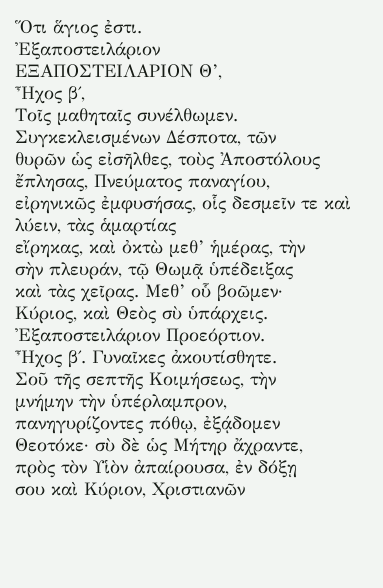Ὅτι ἅγιος ἐστι.
Ἐξαποστειλάριον
ΕΞΑΠΟΣΤΕΙΛΑΡΙΟΝ Θ’,
Ἦχος β΄,
Τοῖς μαθηταῖς συνέλθωμεν.
Συγκεκλεισμένων Δέσποτα, τῶν
θυρῶν ὡς εἰσῆλθες, τοὺς Ἀποστόλους ἔπλησας, Πνεύματος παναγίου, εἰρηνικῶς ἐμφυσήσας, οἷς δεσμεῖν τε καὶ λύειν, τὰς ἁμαρτίας
εἴρηκας, καὶ ὀκτὼ μεθ’ ἡμέρας, τὴν
σὴν πλευράν, τῷ Θωμᾷ ὑπέδειξας
καὶ τὰς χεῖρας. Μεθ’ οὗ βοῶμεν·
Κύριος, καὶ Θεὸς σὺ ὑπάρχεις.
Ἐξαποστειλάριον Προεόρτιον.
Ἦχος β΄. Γυναῖκες ἀκουτίσθητε.
Σοῦ τῆς σεπτῆς Κοιμήσεως, τὴν
μνήμην τὴν ὑπέρλαμπρον, πανηγυρίζοντες πόθῳ, ἐξᾴδομεν Θεοτόκε· σὺ δὲ ὡς Μήτηρ ἄχραντε,
πρὸς τὸν Υἱὸν ἀπαίρουσα, ἐν δόξῃ
σου καὶ Κύριον, Χριστιανῶν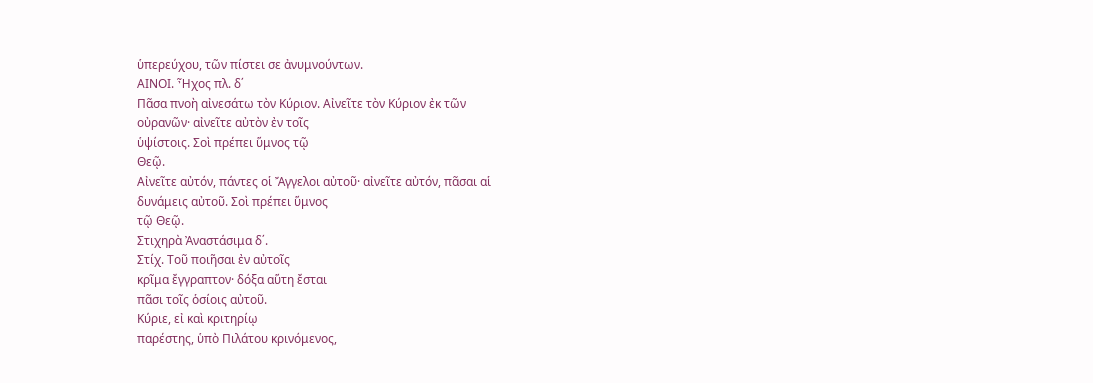ὑπερεύχου, τῶν πίστει σε ἀνυμνούντων.
ΑΙΝΟΙ. Ἦχος πλ. δ΄
Πᾶσα πνοὴ αἰνεσάτω τὸν Κύριον. Αἰνεῖτε τὸν Κύριον ἐκ τῶν
οὐρανῶν· αἰνεῖτε αὐτὸν ἐν τοῖς
ὑψίστοις. Σοὶ πρέπει ὕμνος τῷ
Θεῷ.
Αἰνεῖτε αὐτόν, πάντες οἱ Ἄγγελοι αὐτοῦ· αἰνεῖτε αὐτόν, πᾶσαι αἱ
δυνάμεις αὐτοῦ. Σοὶ πρέπει ὕμνος
τῷ Θεῷ.
Στιχηρὰ Ἀναστάσιμα δ΄.
Στίχ. Τοῦ ποιῆσαι ἐν αὐτοῖς
κρῖμα ἔγγραπτον· δόξα αὕτη ἔσται
πᾶσι τοῖς ὁσίοις αὐτοῦ.
Κύριε, εἰ καὶ κριτηρίῳ
παρέστης, ὑπὸ Πιλάτου κρινόμενος,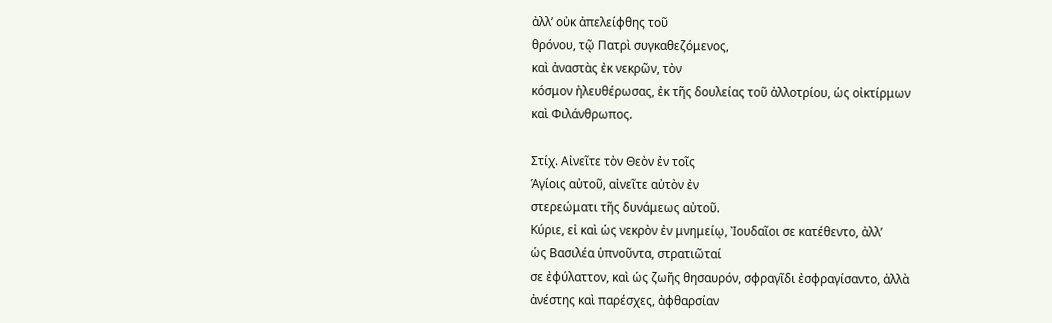ἀλλ’ οὐκ ἀπελείφθης τοῦ
θρόνου, τῷ Πατρὶ συγκαθεζόμενος,
καὶ ἀναστὰς ἐκ νεκρῶν, τὸν
κόσμον ἠλευθέρωσας, ἐκ τῆς δουλείας τοῦ ἀλλοτρίου, ὡς οἰκτίρμων
καὶ Φιλάνθρωπος.

Στίχ. Αἰνεῖτε τὸν Θεὸν ἐν τοῖς
Ἁγίοις αὐτοῦ, αἰνεῖτε αὐτὸν ἐν
στερεώματι τῆς δυνάμεως αὐτοῦ.
Κύριε, εἰ καὶ ὡς νεκρὸν ἐν μνημείῳ, Ἰουδαῖοι σε κατέθεντο, ἀλλ’
ὡς Βασιλέα ὑπνοῦντα, στρατιῶταί
σε ἐφύλαττον, καὶ ὡς ζωῆς θησαυρόν, σφραγῖδι ἐσφραγίσαντο, ἀλλὰ
ἀνέστης καὶ παρέσχες, ἀφθαρσίαν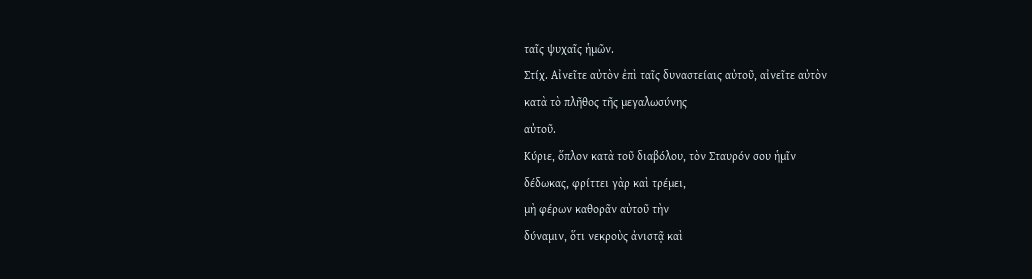ταῖς ψυχαῖς ἡμῶν.
Στίχ. Αἰνεῖτε αὐτὸν ἐπὶ ταῖς δυναστείαις αὐτοῦ, αἰνεῖτε αὐτὸν
κατὰ τὸ πλῆθος τῆς μεγαλωσύνης
αὐτοῦ.
Κύριε, ὅπλον κατὰ τοῦ διαβόλου, τὸν Σταυρόν σου ἡμῖν
δέδωκας, φρίττει γὰρ καὶ τρέμει,
μὴ φέρων καθορᾶν αὐτοῦ τὴν
δύναμιν, ὅτι νεκροὺς ἀνιστᾷ καὶ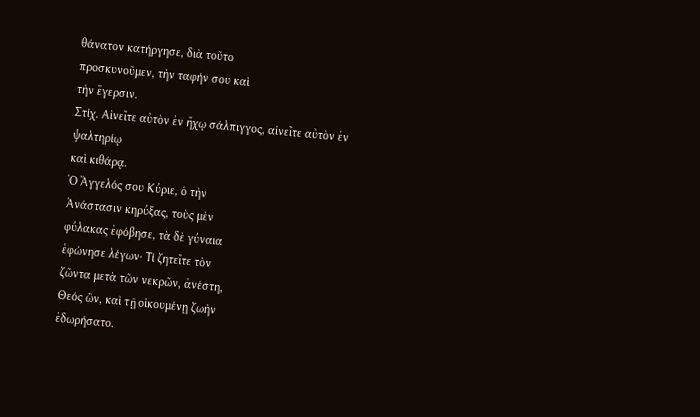θάνατον κατήργησε, διὰ τοῦτο
προσκυνοῦμεν, τὴν ταφήν σου καὶ
τὴν ἔγερσιν.
Στίχ. Αἰνεῖτε αὐτὸν ἐν ἤχῳ σάλπιγγος, αἰνεῖτε αὐτὸν ἐν ψαλτηρίῳ
καὶ κιθάρᾳ.
Ὁ Ἄγγελός σου Κύριε, ὁ τὴν
Ἀνάστασιν κηρύξας, τοὺς μὲν
φύλακας ἐφόβησε, τὰ δὲ γύναια
ἐφώνησε λέγων· Τί ζητεῖτε τὸν
ζῶντα μετὰ τῶν νεκρῶν, ἀνέστη,
Θεός ὢν, καὶ τῇ οἰκουμένῃ ζωὴν
ἐδωρήσατο.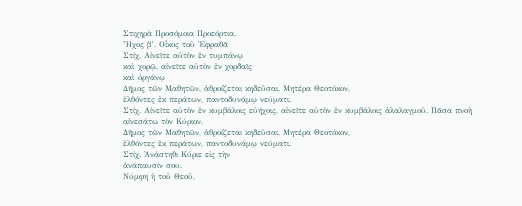Στιχηρὰ Προσόμοια Προεόρτια.
Ἦχος β’. Οἶκος τοῦ Ἐφραθᾶ
Στίχ. Αἰνεῖτε αὐτὸν ἐν τυμπάνῳ
καὶ χορῷ, αἰνεῖτε αὐτὸν ἐν χορδαῖς
καὶ ὀργάνῳ
Δῆμος τῶν Μαθητῶν, ἀθροίζεται κηδεῦσαι, Μητέρα Θεοτόκον,
ἐλθόντες ἐκ περάτων, παντοδυνάμῳ νεύματι.
Στίχ. Αἰνεῖτε αὐτὸν ἐν κυμβάλοις εὐήχοις, αἰνεῖτε αὐτὸν ἐν κυμβάλοις ἀλαλαγμοῦ. Πᾶσα πνοὴ
αἰνεσάτω τὸν Κύριον.
Δῆμος τῶν Μαθητῶν, ἀθροίζεται κηδεῦσαι, Μητέρα Θεοτόκον,
ἐλθόντες ἐκ περάτων, παντοδυνάμῳ νεύματι.
Στίχ. Ἀνάστηθι Κύριε εἰς τὴν
ἀνάπαυσίν σου.
Νύμφη ἡ τοῦ Θεοῦ,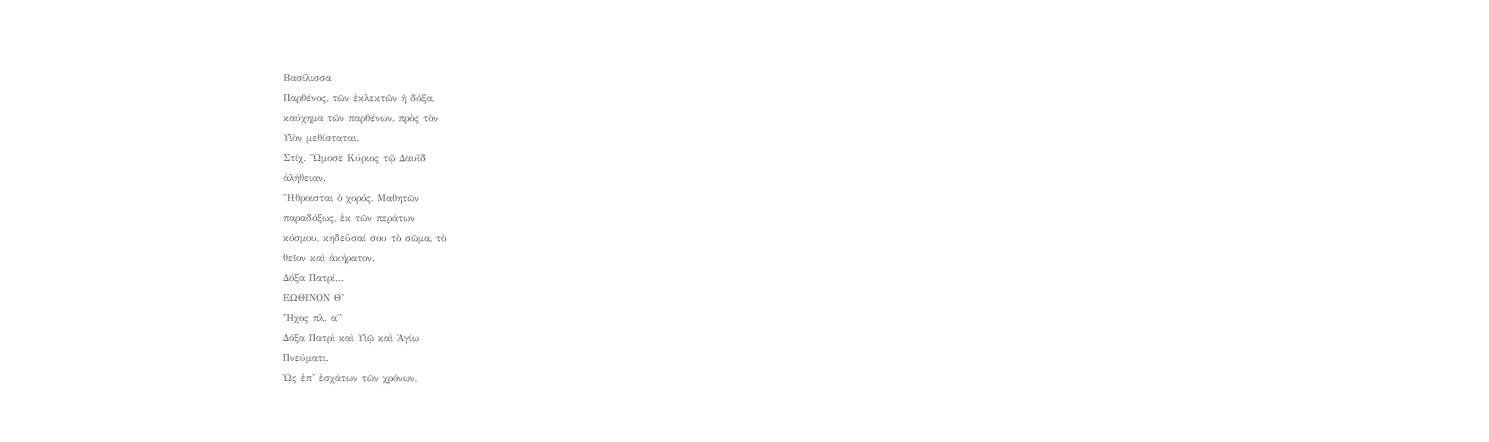Βασίλισσα
Παρθένος, τῶν ἐκλεκτῶν ἡ δόξα,
καύχημα τῶν παρθένων, πρὸς τὸν
Υἱὸν μεθίσταται.
Στίχ. Ὤμοσε Κύριος τῷ Δαυῒδ
ἀλήθειαν.
Ἤθροισται ὁ χορός, Μαθητῶν
παραδόξως, ἐκ τῶν περάτων
κόσμου, κηδεῦσαί σου τὸ σῶμα, τὸ
θεῖον καὶ ἀκήρατον.
Δόξα Πατρί…
ΕΩΘΙΝΟΝ Θ’
Ἦχος πλ. α΄’
Δόξα Πατρὶ καὶ Υἱῷ καὶ Ἁγίω
Πνεύματι.
Ὡς ἐπ’ ἐσχάτων τῶν χρόνων,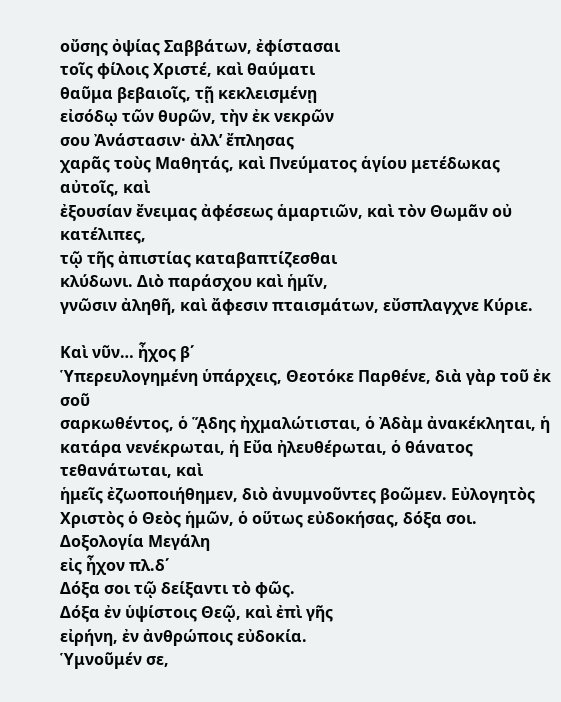οὔσης ὀψίας Σαββάτων, ἐφίστασαι
τοῖς φίλοις Χριστέ, καὶ θαύματι
θαῦμα βεβαιοῖς, τῇ κεκλεισμένῃ
εἰσόδῳ τῶν θυρῶν, τὴν ἐκ νεκρῶν
σου Ἀνάστασιν· ἀλλ’ ἔπλησας
χαρᾶς τοὺς Μαθητάς, καὶ Πνεύματος ἁγίου μετέδωκας αὐτοῖς, καὶ
ἐξουσίαν ἔνειμας ἀφέσεως ἁμαρτιῶν, καὶ τὸν Θωμᾶν οὐ κατέλιπες,
τῷ τῆς ἀπιστίας καταβαπτίζεσθαι
κλύδωνι. Διὸ παράσχου καὶ ἡμῖν,
γνῶσιν ἀληθῆ, καὶ ἄφεσιν πταισμάτων, εὔσπλαγχνε Κύριε.

Καὶ νῦν… ἦχος β΄
Ὑπερευλογημένη ὑπάρχεις, Θεοτόκε Παρθένε, διὰ γὰρ τοῦ ἐκ σοῦ
σαρκωθέντος, ὁ ᾍδης ἠχμαλώτισται, ὁ Ἀδὰμ ἀνακέκληται, ἡ κατάρα νενέκρωται, ἡ Εὔα ἠλευθέρωται, ὁ θάνατος τεθανάτωται, καὶ
ἡμεῖς ἐζωοποιήθημεν, διὸ ἀνυμνοῦντες βοῶμεν. Εὐλογητὸς Χριστὸς ὁ Θεὸς ἡμῶν, ὁ οὕτως εὐδοκήσας, δόξα σοι.
Δοξολογία Μεγάλη
εἰς ἦχον πλ.δ΄
Δόξα σοι τῷ δείξαντι τὸ φῶς.
Δόξα ἐν ὑψίστοις Θεῷ, καὶ ἐπὶ γῆς
εἰρήνη, ἐν ἀνθρώποις εὐδοκία.
Ὑμνοῦμέν σε,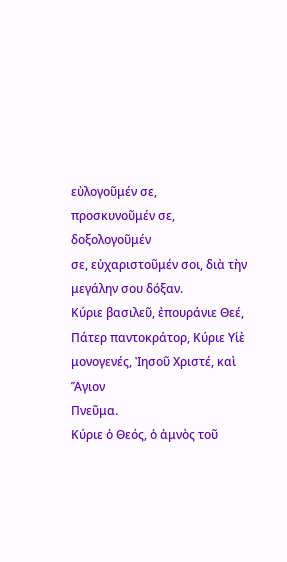εὐλογοῦμέν σε,
προσκυνοῦμέν σε, δοξολογοῦμέν
σε, εὐχαριστοῦμέν σοι, διὰ τὴν
μεγάλην σου δόξαν.
Κύριε βασιλεῦ, ἐπουράνιε Θεέ,
Πάτερ παντοκράτορ, Κύριε Υἱὲ μονογενές, Ἰησοῦ Χριστέ, καὶ Ἅγιον
Πνεῦμα.
Κύριε ὁ Θεός, ὁ ἀμνὸς τοῦ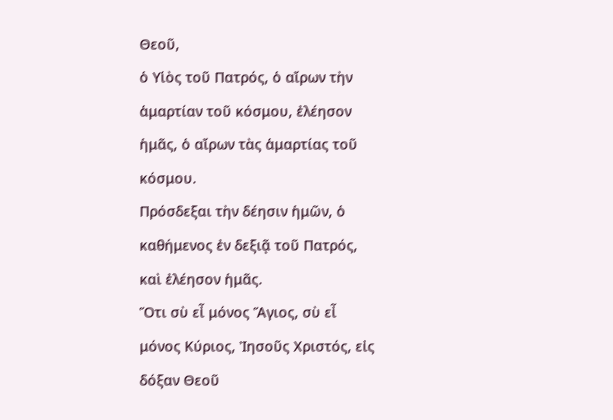Θεοῦ,
ὁ Υἱὸς τοῦ Πατρός, ὁ αἴρων τὴν
ἁμαρτίαν τοῦ κόσμου, ἐλέησον
ἡμᾶς, ὁ αἴρων τὰς ἁμαρτίας τοῦ
κόσμου.
Πρόσδεξαι τὴν δέησιν ἡμῶν, ὁ
καθήμενος ἐν δεξιᾷ τοῦ Πατρός,
καὶ ἐλέησον ἡμᾶς.
Ὅτι σὺ εἶ μόνος Ἅγιος, σὺ εἶ
μόνος Κύριος, Ἰησοῦς Χριστός, εἰς
δόξαν Θεοῦ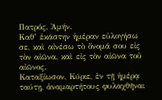Πατρός. Ἀμήν.
Καθ’ ἑκάστην ἡμέραν εὐλογήσω
σε, καὶ αἰνέσω τὸ ὄνομά σου εἰς
τὸν αἰῶνα, καὶ εἰς τὸν αἰῶνα τοῦ
αἰῶνος.
Καταξίωσον, Κύριε, ἐν τῇ ἡμέρᾳ
ταύτῃ, ἀναμαρτήτους φυλαχθῆναι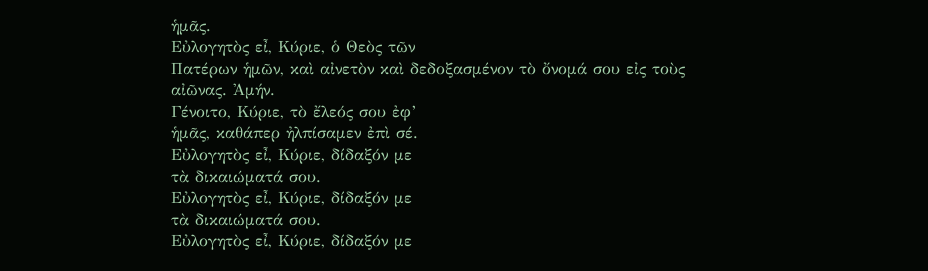ἡμᾶς.
Εὐλογητὸς εἶ, Κύριε, ὁ Θεὸς τῶν
Πατέρων ἡμῶν, καὶ αἰνετὸν καὶ δεδοξασμένον τὸ ὄνομά σου εἰς τοὺς
αἰῶνας. Ἀμήν.
Γένοιτο, Κύριε, τὸ ἔλεός σου ἐφ’
ἡμᾶς, καθάπερ ἠλπίσαμεν ἐπὶ σέ.
Εὐλογητὸς εἶ, Κύριε, δίδαξόν με
τὰ δικαιώματά σου.
Εὐλογητὸς εἶ, Κύριε, δίδαξόν με
τὰ δικαιώματά σου.
Εὐλογητὸς εἶ, Κύριε, δίδαξόν με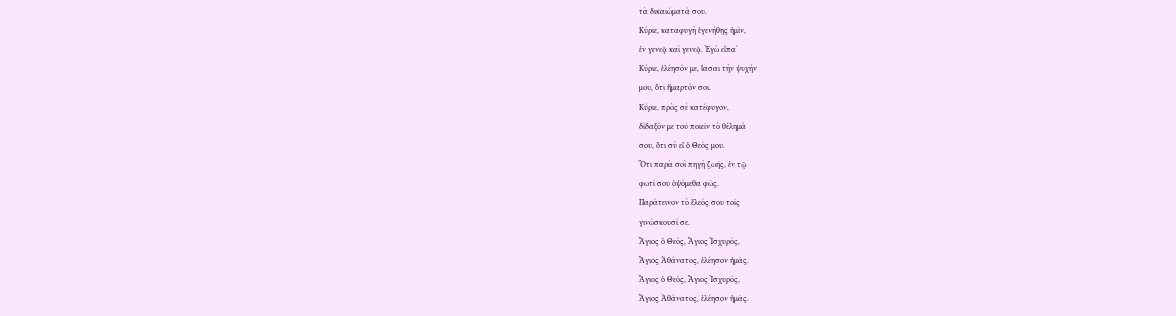τὰ δικαιώματά σου.
Κύριε, καταφυγὴ ἐγενήθης ἡμῖν,
ἐν γενεᾷ καὶ γενεᾷ. Ἐγὼ εἶπα΄
Κύριε, ἐλέησόν με, ἴασαι τὴν ψυχήν
μου, ὅτι ἥμαρτόν σοι.
Κύριε, πρὸς σὲ κατέφυγον,
δίδαξόν με τοῦ ποιεῖν τὸ θέλημά
σου, ὅτι σὺ εἶ ὁ Θεός μου.
Ὅτι παρὰ σοὶ πηγὴ ζωῆς, ἐν τῷ
φωτί σου ὀψόμεθα φῶς.
Παράτεινον τὸ ἔλεός σου τοῖς
γινώσκουσί σε.
Ἅγιος ὁ Θεός, Ἅγιος Ἰσχυρός,
Ἅγιος Ἀθάνατος, ἐλέησον ἡμᾶς.
Ἅγιος ὁ Θεός, Ἅγιος Ἰσχυρός,
Ἅγιος Ἀθάνατος, ἐλέησον ἡμᾶς.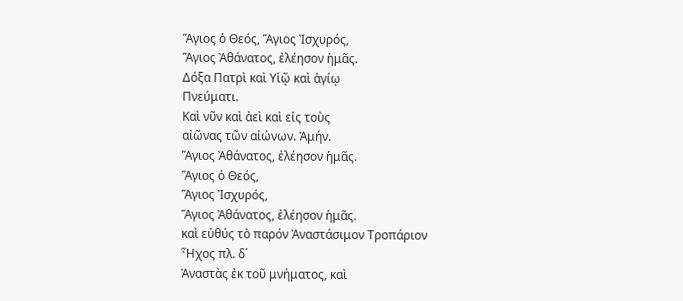Ἅγιος ὁ Θεός, Ἅγιος Ἰσχυρός,
Ἅγιος Ἀθάνατος, ἐλέησον ἡμᾶς.
Δόξα Πατρὶ καὶ Υἱῷ καὶ ἁγίῳ
Πνεύματι.
Καὶ νῦν καὶ ἀεὶ καὶ εἰς τοὺς
αἰῶνας τῶν αἰώνων. Ἀμήν.
Ἅγιος Ἀθάνατος, ἐλέησον ἡμᾶς.
Ἅγιος ὁ Θεός,
Ἅγιος Ἰσχυρός,
Ἅγιος Ἀθάνατος, ἐλέησον ἡμᾶς.
καὶ εὐθύς τὸ παρόν Ἀναστάσιμον Τροπάριον
Ἦχος πλ. δ΄
Ἀναστὰς ἐκ τοῦ μνήματος, καὶ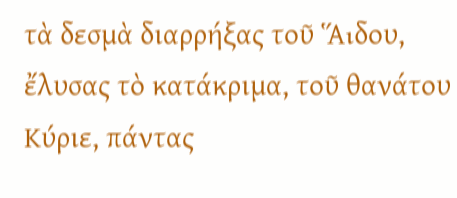τὰ δεσμὰ διαρρήξας τοῦ ᾍδου,
ἔλυσας τὸ κατάκριμα, τοῦ θανάτου
Κύριε, πάντας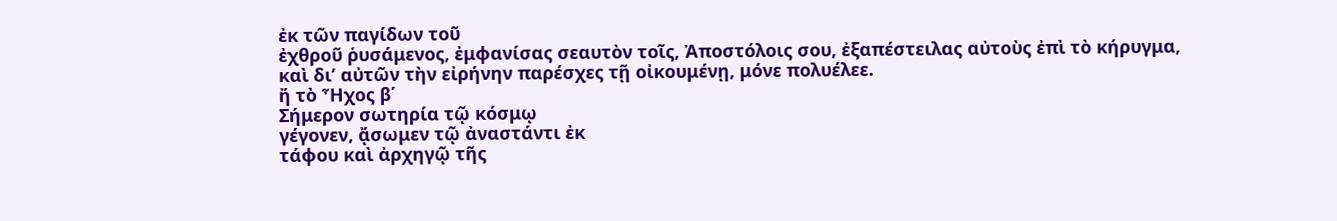ἐκ τῶν παγίδων τοῦ
ἐχθροῦ ῥυσάμενος, ἐμφανίσας σεαυτὸν τοῖς, Ἀποστόλοις σου, ἐξαπέστειλας αὐτοὺς ἐπὶ τὸ κήρυγμα,
καὶ δι’ αὐτῶν τὴν εἰρήνην παρέσχες τῇ οἰκουμένῃ, μόνε πολυέλεε.
ἤ τὸ Ἦχος β΄
Σήμερον σωτηρία τῷ κόσμῳ
γέγονεν, ᾄσωμεν τῷ ἀναστάντι ἐκ
τάφου καὶ ἀρχηγῷ τῆς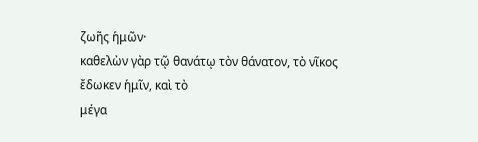ζωῆς ἡμῶν·
καθελὼν γὰρ τῷ θανάτῳ τὸν θάνατον, τὸ νῖκος ἔδωκεν ἡμῖν, καὶ τὸ
μέγα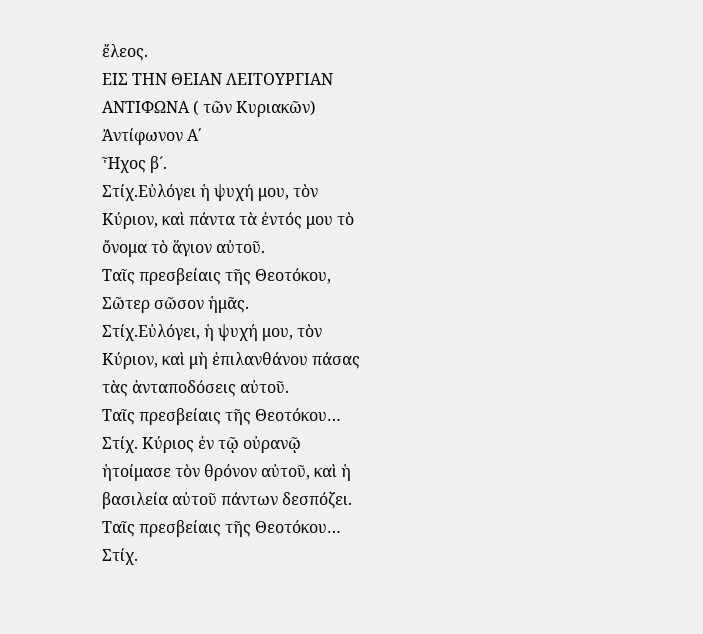ἔλεος.
ΕΙΣ ΤΗΝ ΘΕΙΑΝ ΛΕΙΤΟΥΡΓΙΑΝ
ΑΝΤΙΦΩΝΑ ( τῶν Κυριακῶν)
Ἀντίφωνον Α΄
Ἦχος β´.
Στίχ.Εὐλόγει ἡ ψυχή μου, τὸν
Κύριον, καὶ πάντα τὰ ἐντός μου τὸ
ὄνομα τὸ ἅγιον αὐτοῦ.
Ταῖς πρεσβείαις τῆς Θεοτόκου,
Σῶτερ σῶσον ἡμᾶς.
Στίχ.Εὐλόγει, ἡ ψυχή μου, τὸν
Κύριον, καὶ μὴ ἐπιλανθάνου πάσας
τὰς ἀνταποδόσεις αὐτοῦ.
Ταῖς πρεσβείαις τῆς Θεοτόκου…
Στίχ. Κύριος ἐν τῷ οὐρανῷ
ἡτοίμασε τὸν θρόνον αὐτοῦ, καὶ ἡ
βασιλεία αὐτοῦ πάντων δεσπόζει.
Ταῖς πρεσβείαις τῆς Θεοτόκου…
Στίχ.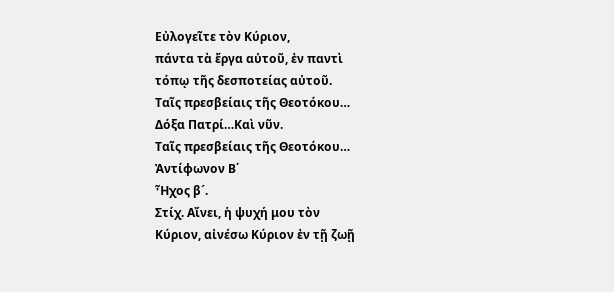Εὐλογεῖτε τὸν Κύριον,
πάντα τὰ ἔργα αὐτοῦ, ἐν παντὶ
τόπῳ τῆς δεσποτείας αὐτοῦ.
Ταῖς πρεσβείαις τῆς Θεοτόκου…
Δόξα Πατρί…Καὶ νῦν.
Ταῖς πρεσβείαις τῆς Θεοτόκου…
Ἀντίφωνον Β΄
Ἦχος β´.
Στίχ. Αἴνει, ἡ ψυχή μου τὸν
Κύριον, αἰνέσω Κύριον ἐν τῇ ζωῇ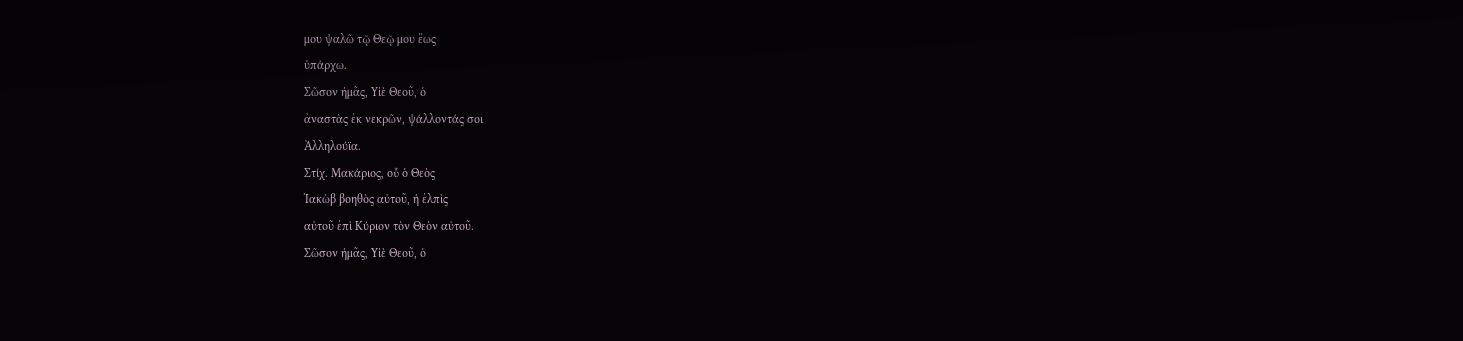μου ψαλῶ τῷ Θεῷ μου ἕως
ὑπάρχω.
Σῶσον ἡμᾶς, Υἱὲ Θεοῦ, ὁ
ἀναστὰς ἐκ νεκρῶν, ψάλλοντάς σοι
Ἀλληλούϊα.
Στίχ. Μακάριος, οὗ ὁ Θεὸς
Ἰακὼβ βοηθὸς αὐτοῦ, ἡ ἐλπὶς
αὐτοῦ ἐπὶ Κύριον τὸν Θεὸν αὐτοῦ.
Σῶσον ἡμᾶς, Υἱὲ Θεοῦ, ὁ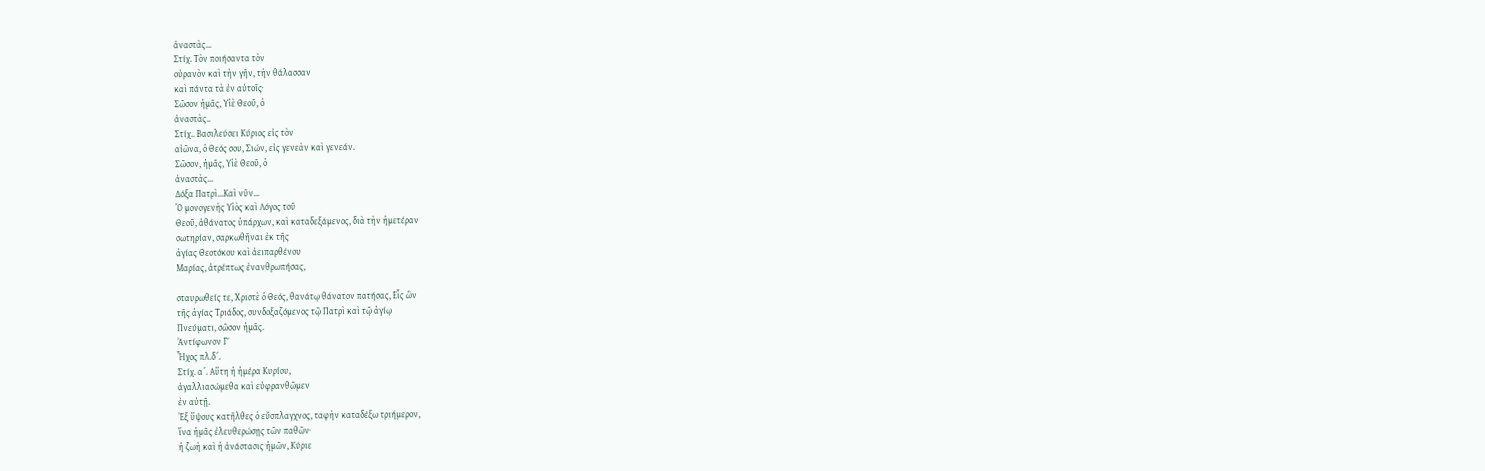ἀναστὰς…
Στίχ. Τὸν ποιήσαντα τὸν
οὐρανὸν καὶ τὴν γῆν, τὴν θάλασσαν
καὶ πάντα τὰ ἐν αὐτοῖς·
Σῶσον ἡμᾶς, Υἱὲ Θεοῦ, ὁ
ἀναστὰς..
Στίχ.. Βασιλεύσει Κύριος εἰς τὸν
αἰῶνα, ὁ Θεός σου, Σιών, εἰς γενεὰν καὶ γενεάν.
Σῶσον, ἡμᾶς, Υἱὲ Θεοῦ, ὁ
ἀναστὰς…
Δόξα Πατρὶ…Καὶ νῦν…
Ὁ μονογενὴς Υἱὸς καὶ Λόγος τοῦ
Θεοῦ, ἀθάνατος ὑπάρχων, καὶ καταδεξάμενος, διὰ τὴν ἡμετέραν
σωτηρίαν, σαρκωθῆναι ἐκ τῆς
ἁγίας Θεοτόκου καὶ ἀειπαρθένου
Μαρίας, ἀτρέπτως ἐνανθρωπήσας,

σταυρωθείς τε, Χριστὲ ὁ Θεός, θανάτῳ θάνατον πατήσας, Εἷς ὢν
τῆς ἁγίας Τριάδος, συνδοξαζόμενος τῷ Πατρὶ καὶ τῷ ἁγίῳ
Πνεύματι, σῶσον ἡμᾶς.
Ἀντίφωνον Γ΄
Ἦχος πλ.δ´.
Στίχ. α´. Αὕτη ἡ ἡμέρα Κυρίου,
ἀγαλλιασώμεθα καὶ εὐφρανθῶμεν
ἐν αὐτῇ.
Ἐξ ὕψους κατῆλθες ὁ εὔσπλαγχνος, ταφὴν καταδέξω τριήμερον,
ἵνα ἡμᾶς ἐλευθερώσῃς τῶν παθῶν·
ἡ ζωὴ καὶ ἡ ἀνάστασις ἡμῶν, Κύριε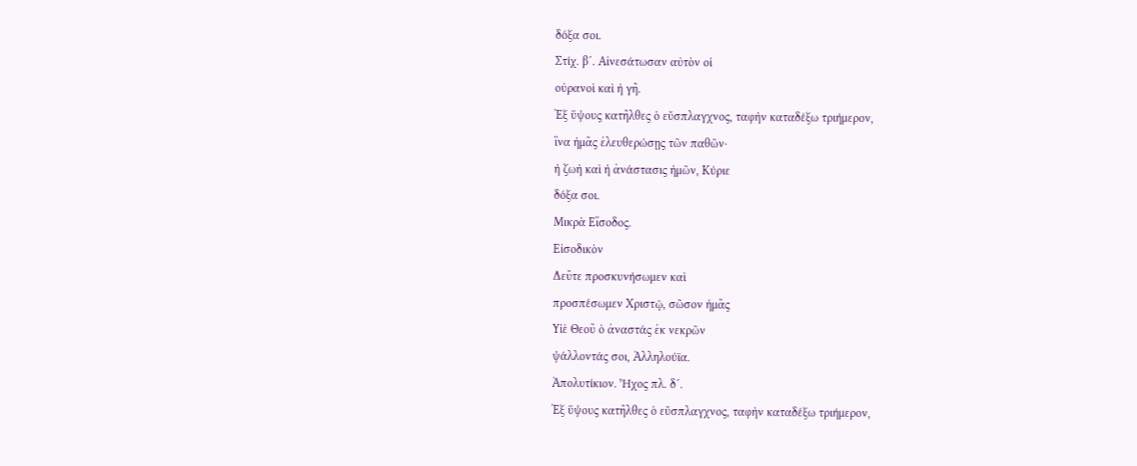δόξα σοι.
Στίχ. β´. Αἰνεσάτωσαν αὐτὸν οἱ
οὐρανοὶ καὶ ἡ γῆ.
Ἐξ ὕψους κατῆλθες ὁ εὔσπλαγχνος, ταφὴν καταδέξω τριήμερον,
ἵνα ἡμᾶς ἐλευθερώσῃς τῶν παθῶν·
ἡ ζωὴ καὶ ἡ ἀνάστασις ἡμῶν, Κύριε
δόξα σοι.
Μικρὰ Εἴσοδος.
Εἰσοδικὸν
Δεῦτε προσκυνήσωμεν καὶ
προσπέσωμεν Χριστῷ, σῶσον ἡμᾶς
Υἱὲ Θεοῦ ὁ ἀναστάς ἐκ νεκρῶν
ψάλλοντάς σοι, Ἀλληλούϊα.
Ἀπολυτίκιον. Ἦχος πλ. δ´.
Ἐξ ὕψους κατῆλθες ὁ εὔσπλαγχνος, ταφὴν καταδέξω τριήμερον,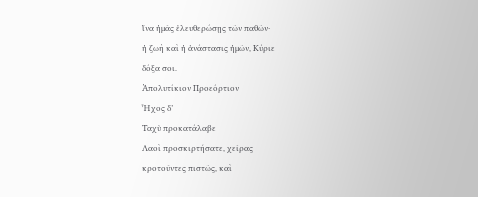ἵνα ἡμᾶς ἐλευθερώσῃς τῶν παθῶν·
ἡ ζωὴ καὶ ἡ ἀνάστασις ἡμῶν, Κύριε
δόξα σοι.
Ἀπολυτίκιον Προεόρτιον
Ἦχος δ’
Ταχὺ προκατάλαβε
Λαοὶ προσκιρτήσατε, χεῖρας
κροτοῦντες πιστῶς, καὶ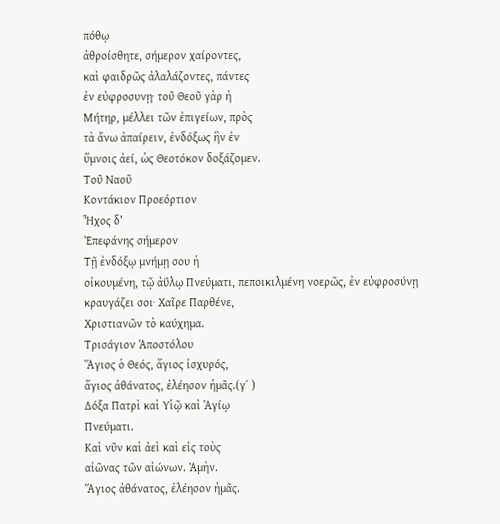πόθῳ
ἀθροίσθητε, σήμερον χαίροντες,
καὶ φαιδρῶς ἀλαλάζοντες, πάντες
ἐν εὐφροσυνῃ· τοῦ Θεοῦ γὰρ ἡ
Μήτηρ, μέλλει τῶν ἐπιγείων, πρὸς
τὰ ἄνω ἀπαίρειν, ἐνδόξως ἣν ἐν
ὕμνοις ἀεί, ὡς Θεοτόκον δοξάζομεν.
Τοῦ Ναοῦ
Κοντάκιον Προεόρτιον
Ἦχος δ’
Ἐπεφάνης σήμερον
Τῇ ἐνδόξῳ μνήμῃ σου ἡ
οἰκουμένη, τῷ ἀΰλῳ Πνεύματι, πεποικιλμένη νοερῶς, ἐν εὐφροσύνῃ
κραυγάζει σοι· Χαῖρε Παρθένε,
Χριστιανῶν τὸ καύχημα.
Τρισάγιον Ἀποστόλου
Ἅγιος ὁ Θεός, ἅγιος ἰσχυρός,
ἅγιος ἀθάνατος, ἐλέησον ἡμᾶς.(γ΄ )
Δόξα Πατρὶ καὶ Υἱῷ καὶ Ἁγίῳ
Πνεύματι.
Καὶ νῦν καὶ ἀεὶ καὶ εἰς τοὺς
αἰῶνας τῶν αἰώνων. Ἀμὴν.
Ἅγιος ἀθάνατος, ἐλέησον ἡμᾶς.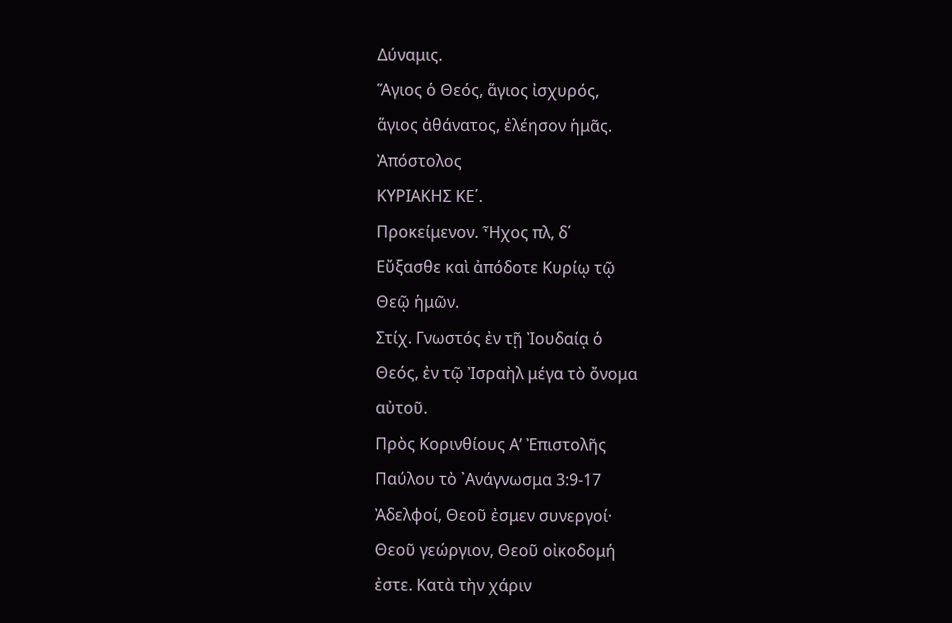Δύναμις.
Ἅγιος ὁ Θεός, ἅγιος ἰσχυρός,
ἅγιος ἀθάνατος, ἐλέησον ἡμᾶς.
Ἀπόστολος
ΚΥΡΙΑΚΗΣ ΚΕ΄.
Προκείμενον. Ἦχος πλ, δ΄
Εὔξασθε καὶ ἀπόδοτε Κυρίῳ τῷ
Θεῷ ἡμῶν.
Στίχ. Γνωστός ἐν τῇ Ἰουδαίᾳ ὁ
Θεός, ἐν τῷ Ἰσραὴλ μέγα τὸ ὄνομα
αὐτοῦ.
Πρὸς Κορινθίους Α’ Ἐπιστολῆς
Παύλου τὸ ᾽Ανάγνωσμα 3:9-17
Ἀδελφοί, Θεοῦ ἐσμεν συνεργοί·
Θεοῦ γεώργιον, Θεοῦ οἰκοδομή
ἐστε. Κατὰ τὴν χάριν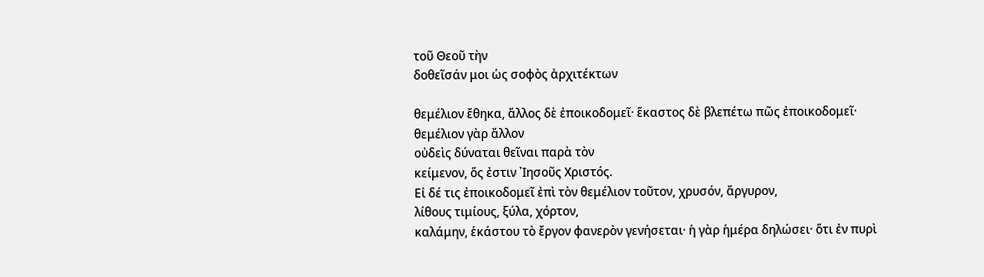τοῦ Θεοῦ τὴν
δοθεῖσάν μοι ὡς σοφὸς ἀρχιτέκτων

θεμέλιον ἔθηκα, ἄλλος δὲ ἐποικοδομεῖ· ἕκαστος δὲ βλεπέτω πῶς ἐποικοδομεῖ· θεμέλιον γὰρ ἄλλον
οὐδεὶς δύναται θεῖναι παρὰ τὸν
κείμενον, ὅς ἐστιν ᾽Ιησοῦς Χριστός.
Εἰ δέ τις ἐποικοδομεῖ ἐπὶ τὸν θεμέλιον τοῦτον, χρυσόν, ἄργυρον,
λίθους τιμίους, ξύλα, χόρτον,
καλάμην, ἑκάστου τὸ ἔργον φανερὸν γενήσεται· ἡ γὰρ ἡμέρα δηλώσει· ὅτι ἐν πυρὶ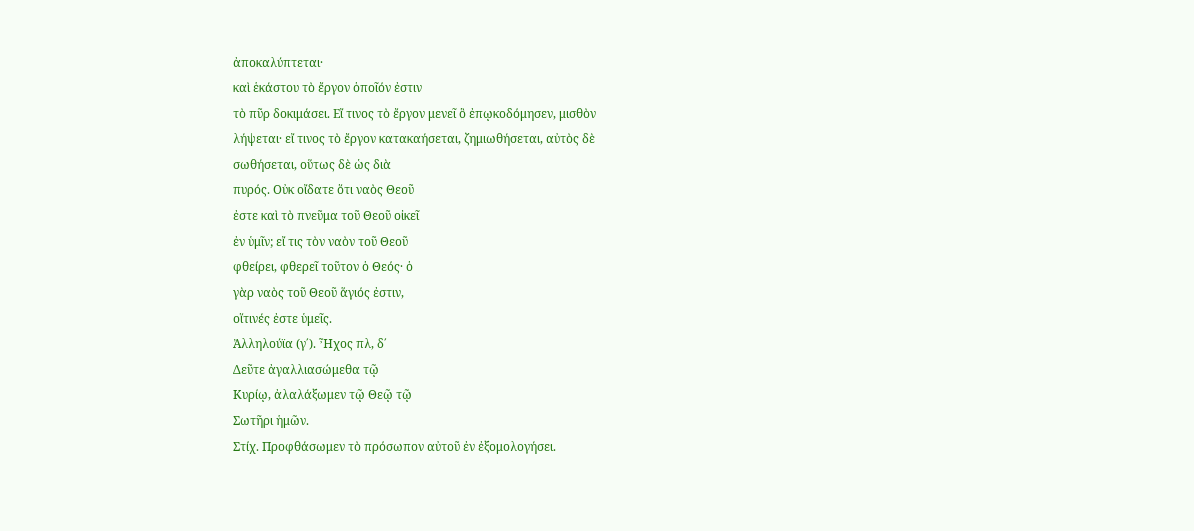ἀποκαλύπτεται·
καὶ ἑκάστου τὸ ἔργον ὁποῖόν ἐστιν
τὸ πῦρ δοκιμάσει. Εἴ τινος τὸ ἔργον μενεῖ ὃ ἐπῳκοδόμησεν, μισθὸν
λήψεται· εἴ τινος τὸ ἔργον κατακαήσεται, ζημιωθήσεται, αὐτὸς δὲ
σωθήσεται, οὕτως δὲ ὡς διὰ
πυρός. Οὐκ οἴδατε ὅτι ναὸς Θεοῦ
ἐστε καὶ τὸ πνεῦμα τοῦ Θεοῦ οἰκεῖ
ἐν ὑμῖν; εἴ τις τὸν ναὸν τοῦ Θεοῦ
φθείρει, φθερεῖ τοῦτον ὁ Θεός· ὁ
γὰρ ναὸς τοῦ Θεοῦ ἅγιός ἐστιν,
οἵτινές ἐστε ὑμεῖς.
Ἀλληλούϊα (γ΄). Ἦχος πλ, δ΄
Δεῦτε ἀγαλλιασώμεθα τῷ
Κυρίῳ, ἀλαλάξωμεν τῷ Θεῷ τῷ
Σωτῆρι ἡμῶν.
Στίχ. Προφθάσωμεν τὸ πρόσωπον αὐτοῦ ἐν ἐξομολογήσει.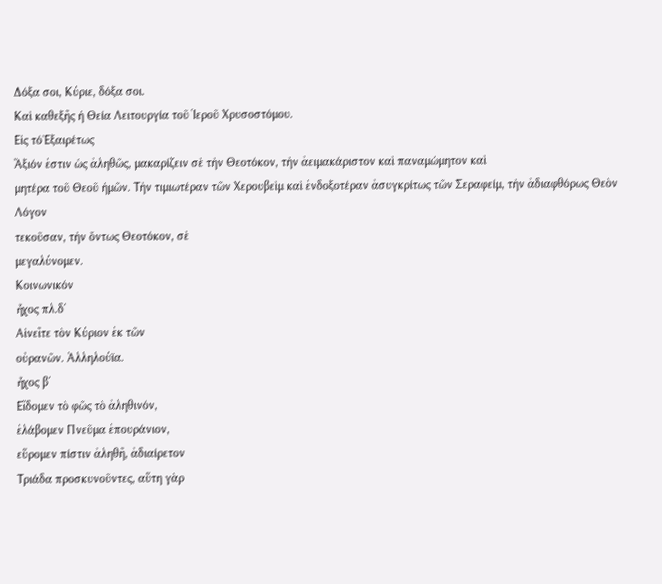Δόξα σοι, Κύριε, δόξα σοι.
Καὶ καθεξῆς ἡ Θεία Λειτουργία τοῦ Ἱεροῦ Χρυσοστόμου.
Εἰς τό᾽Εξαιρέτως
Ἄξιόν ἐστιν ὡς ἀληθῶς, μακαρίζειν σὲ τὴν Θεοτόκον, τὴν ἀειμακάριστον καὶ παναμώμητον καὶ
μητέρα τοῦ Θεοῦ ἡμῶν. Τὴν τιμιωτέραν τῶν Χερουβεὶμ καὶ ἐνδοξοτέραν ἀσυγκρίτως τῶν Σεραφείμ, τὴν ἀδιαφθόρως Θεὸν Λόγον
τεκοῦσαν, τὴν ὄντως Θεοτόκον, σὲ
μεγαλύνομεν.
Κοινωνικόν
ἦχος πλ.δ΄
Αἰνεῖτε τὸν Κύριον ἐκ τῶν
οὐρανῶν. Ἀλληλούϊα.
ἦχος β΄
Εἴδομεν τὸ φῶς τὸ ἀληθινόν,
ἐλάβομεν Πνεῦμα ἐπουράνιον,
εὕρομεν πίστιν ἀληθῆ, ἀδιαίρετον
Τριάδα προσκυνοῦντες, αὕτη γὰρ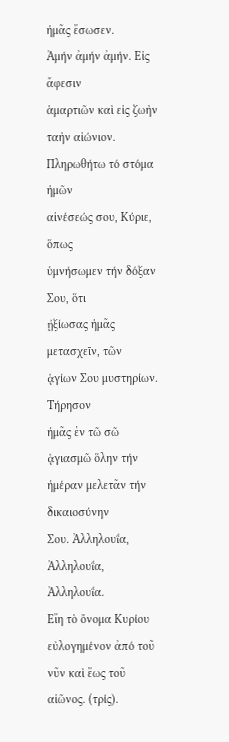ἡμᾶς ἔσωσεν.
Ἀμήν ἀμήν ἀμήν. Εἰς ἄφεσιν
ἁμαρτιῶν καὶ εἰς ζωὴν ταὴν αἰώνιον.
Πληρωθήτω τό στόμα ἡμῶν
αἰνέσεώς σου, Κύριε, ὅπως
ὑμνήσωμεν τήν δόξαν Σου, ὅτι
ᾐξίωσας ἡμᾶς μετασχεῑν, τῶν
ᾁγίων Σου μυστηρίων. Τήρησον
ἡμᾶς ἐν τῶ σῶ ᾁγιασμῶ ὅλην τήν
ἡμέραν μελετᾶν τήν δικαιοσύνην
Σου. Ἀλληλουΐα, Ἀλληλουΐα, Ἀλληλουΐα.
Εἴη τὸ ὄνομα Κυρίου εὐλογημένον ἀπό τοῦ νῦν καὶ ἕως τοῦ
αἰῶνος. (τρίς).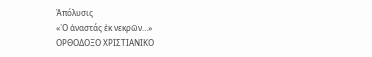Ἀπόλυσις
«῾Ο ἀναστάς ἐκ νεκρῶν…»
ΟΡΘΟΔΟΞΟ ΧΡΙΣΤΙΑΝΙΚΟ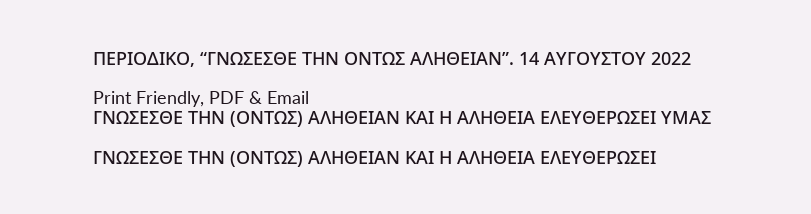ΠΕΡΙΟΔΙΚΟ, “ΓΝΩΣΕΣΘΕ ΤΗΝ ΟΝΤΩΣ ΑΛΗΘΕΙΑΝ”. 14 ΑΥΓΟΥΣΤΟΥ 2022

Print Friendly, PDF & Email
ΓΝΩΣΕΣΘΕ ΤΗΝ (ΟΝΤΩΣ) ΑΛΗΘΕΙΑΝ ΚΑΙ Η ΑΛΗΘΕΙΑ ΕΛΕΥΘΕΡΩΣΕΙ ΥΜΑΣ

ΓΝΩΣΕΣΘΕ ΤΗΝ (ΟΝΤΩΣ) ΑΛΗΘΕΙΑΝ ΚΑΙ Η ΑΛΗΘΕΙΑ ΕΛΕΥΘΕΡΩΣΕΙ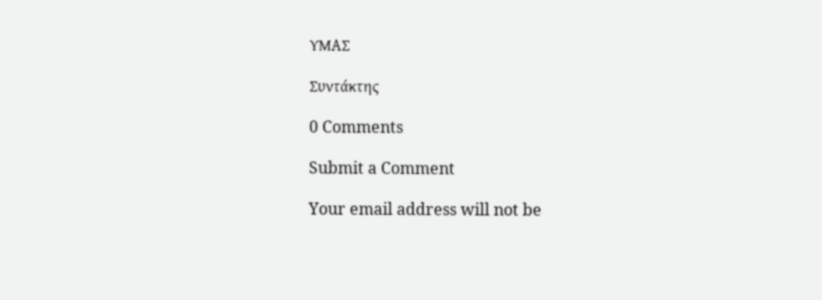ΥΜΑΣ

Συντάκτης

0 Comments

Submit a Comment

Your email address will not be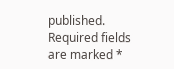published. Required fields are marked *